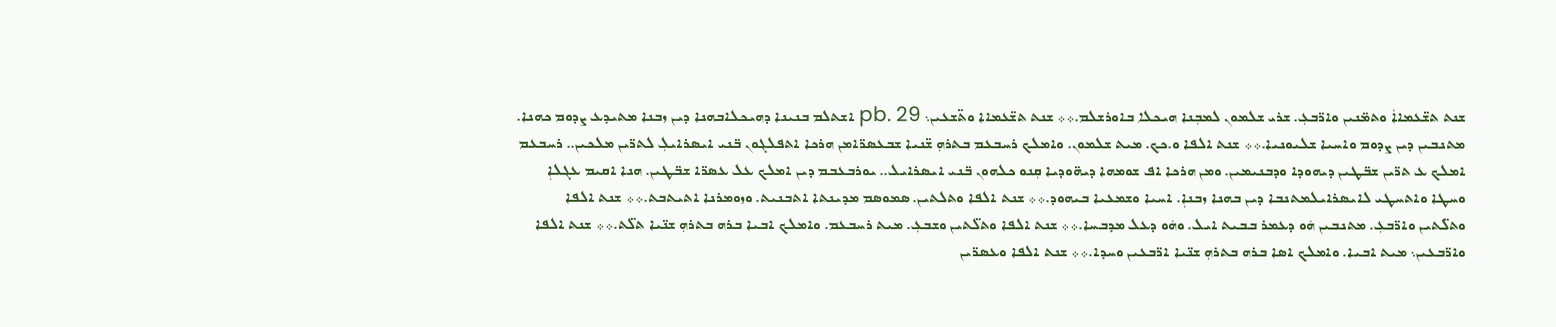ܫܢܬ ܬܫ̈ܥܡܐܐܿ ܘܬܡ̈ܢܝܢ ܘܐܪ̈ܒܥܼ. ܫܪܝ ܫܠܡܘܢ ܠܡܒܼܢܐ ܗܝܟܠܐ ܒܐܘܪܫܠܡ.܀܀ ܫܢܬ ܬܫ̈ܥܡܐܐ ܘܬ̈ܫܥܝܢ܆ pb. 29 ܐܫܬܠܡ ܒܢܝܢܐ ܕܗܝܟܠܐܒܗܢܐ ܕܝܢ ܙܒܢܐ ܡܬܝܕܥ ܨܕܘܡ ܟܗܢܐ. ܡܬܢܒܝܢ ܕܝܢ ܨܕܘܡ ܘܐܚܝܐ ܫܠܝܘܢܝܐ.܀܀ ܫܢܬ ܐܠܦܐ ܘ.ܟܟ. ܡܝܬ ܫܠܡܘܢ. ܘܐܡܠܟ ܪܚܒܥܡ ܒܬܪܗܼ ܫ̈ܢܝܐ ܫܒܥܣܪ̈ܐܡܢ ܗܪܟܐ ܐܬܦܠܓܘܢ ܒ̈ܢܝ ܐܝܣܪܐܝܠܼ ܠܬܪ̈ܝܢ ܡܠܟܝܢ.. ܪܚܒܥܡ ܐܡܠܟ ܥ ܬܪ̈ܝܢ ܫܒ̈ܛܝܢ ܕܝܗܘܕܐ ܘܕܒܢܝܡܝܢ. ܘܡܢ ܗܪܟܐ ܐܦ ܫܘܡܗܐ ܕܝܗ̈ܘܕܝܐ ܩܼܢܘ ܟܠܗܘܢ ܒ̈ܢܝ ܐܝܣܪܐܝܠ.. ܝܘܪܒܥܒܡ ܕܝܢ ܐܡܠܟ ܥܠ ܥܣܪ̈ܐ ܫܒ̈ܛܝܢ. ܗܢܐ ܐܩܝܡ ܥܓܠܐܼ ܘܚܛܐ ܘܐܬܚܛܝ ܠܐܝܣܪܐܝܠܡܬܢܒܐ ܕܝܢ ܒܗܢܐ ܙܒܢܐܼ. ܐܚܝܐ ܘܫܡܥܝܐ ܒܝܗܘܕ.܀܀ ܫܢܬ ܐܠܦܐ ܘܬܠܬܝܢ. ܣܡܘܣܡ ܡܕܝܢܬܐ ܐܬܒܢܝܬ. ܘܙܘܡܪܢܐ ܐܬܝܬܒܬ.܀܀ ܫܢܬ ܐܠܦܐ ܘܬܠ̈ܬܝܢ ܘܐܪ̈ܒܥܼ. ܡܬܢܒܝܢ ܗܿܘ ܕܥܡܪ ܒܒܝܬ ܐܝܠ. ܘܗܿܘ ܕܥܠ ܡܕܒܚܐ.܀܀ ܫܢܬ ܐܠܦܐ ܘܬܠ̈ܬܝܢ ܘܫܒܥܼ. ܡܝܬ ܪܚܒܥܡ. ܘܐܡܠܟ ܐܒܝܐ ܒܪܗ ܒܬܪܗܼ ܫܢ̈ܝܐ ܬܠ̈ܬ.܀܀ ܫܢܬ ܐܠܦܐ ܘܐܪ̈ܒܥܝܢ܆ ܡܝܬ ܐܒܝܐ. ܘܐܡܠܟ ܐܣܐ ܒܪܗ ܒܬܪܗܼ ܫܢ̈ܝܐ ܐܪ̈ܒܥܝܢ ܘܚܕܐ.܀܀ ܫܢܬ ܐܠܦܐ ܘܥܣܪ̈ܝܢ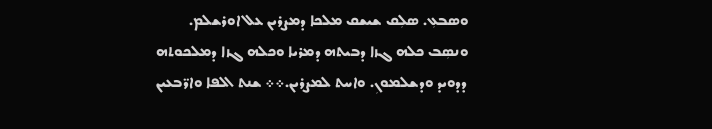ܘܣܒܥܼ. ܣܠܼܩ ܫܝܫܩ ܡܠܟܐ ܕܡܨܪܝܢ ܥܠ ܐܘܪܫܠܡ. ܘܢܣܼܒ ܟܠܗ ܓܙܐ ܕܒܝܬܗ ܕܡܪܝܐ ܘܟܠܗ ܓܙܐ ܕܡܠܟܘܬܗ ܕܕܘܝܕ ܘܕܫܠܡܘܢܼ. ܘܐܚܬ ܠܡܨܪܝܢ.܀܀ ܫܢܬ ܐܠܦܐ ܘܐܪ̈ܒܥܝܢ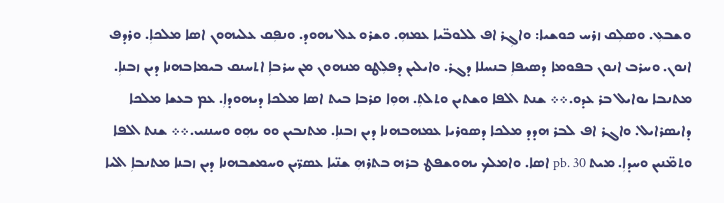ܘܫܒܥܼ. ܘܣܠܼܩ ܙܪܚ ܟܘܫܝܐ: ܘܐܓܼܪ ܐܦ ܠܠܘܒ̈ܝܐ ܥܡܗܼ. ܘܫܪܘ ܥܠ ܝܗܘܕ. ܘܢܦܼܩ ܥܠܝܗܘܢ ܐܣܐ ܡܠܟܐܼ. ܘܪܕܦ ܐܢܘܢ. ܘܚܪܒ ܐܢܘܢ ܒܦܘܡܐ ܕܣܝܦܐܼ ܒܢܚܠܐ ܕܓܪ. ܘܐܝܠܝܢ ܕܦܠܼܛܘ ܡܢܗܘܢ ܡܢ ܚܪܒܐܼ ܐܬܚܢܩ ܒܝܡܐܒܗܢܐ ܕܝܢ ܙܒܢܐܼ. ܡܬܢܒܐ ܝܘܐܝܠ ܒܪ ܥܕܘ.܀܀ ܫܢܬ ܐܠܦܐ ܘܫܬܝܢ ܘܬܠܬܼ. ܗܘܼܐ ܩܪܒܐ ܒܝܬ ܐܣܐ ܡܠܟܐ ܕܝܗܘܕܐܼ. ܥܡ ܒܥܫܐ ܡܠܟܐ ܕܐܝܣܪܐܝܠ. ܘܐܓܪ ܐܦ ܠܒܪ ܗܕܕ ܡܠܟܐ ܕܣܘܪܝܐ ܥܡܗܒܗܢܐ ܕܝܢ ܙܒܢܐܼ. ܡܬܢܒܝܢ ܘܘ ܝܗܼܘ ܘܚܢܢܝ.܀܀ ܫܢܬ ܐܠܦܐ ܘܬܡ̈ܢܝܢ ܘܚܕܐܼ. ܡܝܬ pb. 30 ܐܣܐ. ܘܐܡܠܟ ܝܗܘܫܦܛ ܒܪܗ ܒܬܪܗܼ ܫܢ̈ܝܐ ܥܣܪ̈ܝܢ ܘܚܡܫܒܗܢܐ ܕܝܢ ܙܒܢܐ ܡܬܢܒܐܼ ܐܠܝܐ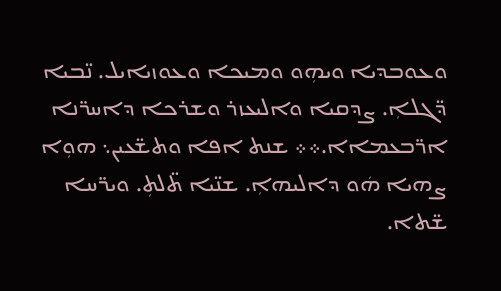ܘܥܘܒܕܝܐ ܘܝܗܼܘ ܘܡܝܟܐ ܘܥܘܙܝܐܝܠ. ܢ̈ܒܝܐ ܕ̈ܓܠܐܼ. ܨܕܩܝܐ ܘܐܠܝܥܙܪ ܘܫܪܟܐ ܕܐܚܪ̈ܢܐ ܐܪ̈ܒܥܡܐܐ.܀܀ ܫܢܬ ܐܦܐ ܘܬܫ̈ܥܝܢ܆ ܗܘܼܐ ܨܗܝܐ ܗܿܘ ܕܐܠܝܗܐܼ. ܫܢ̈ܝܐ ܬ̈ܠܬܼ. ܘܝܪ̈ܚܐ ܫ̈ܬܐ.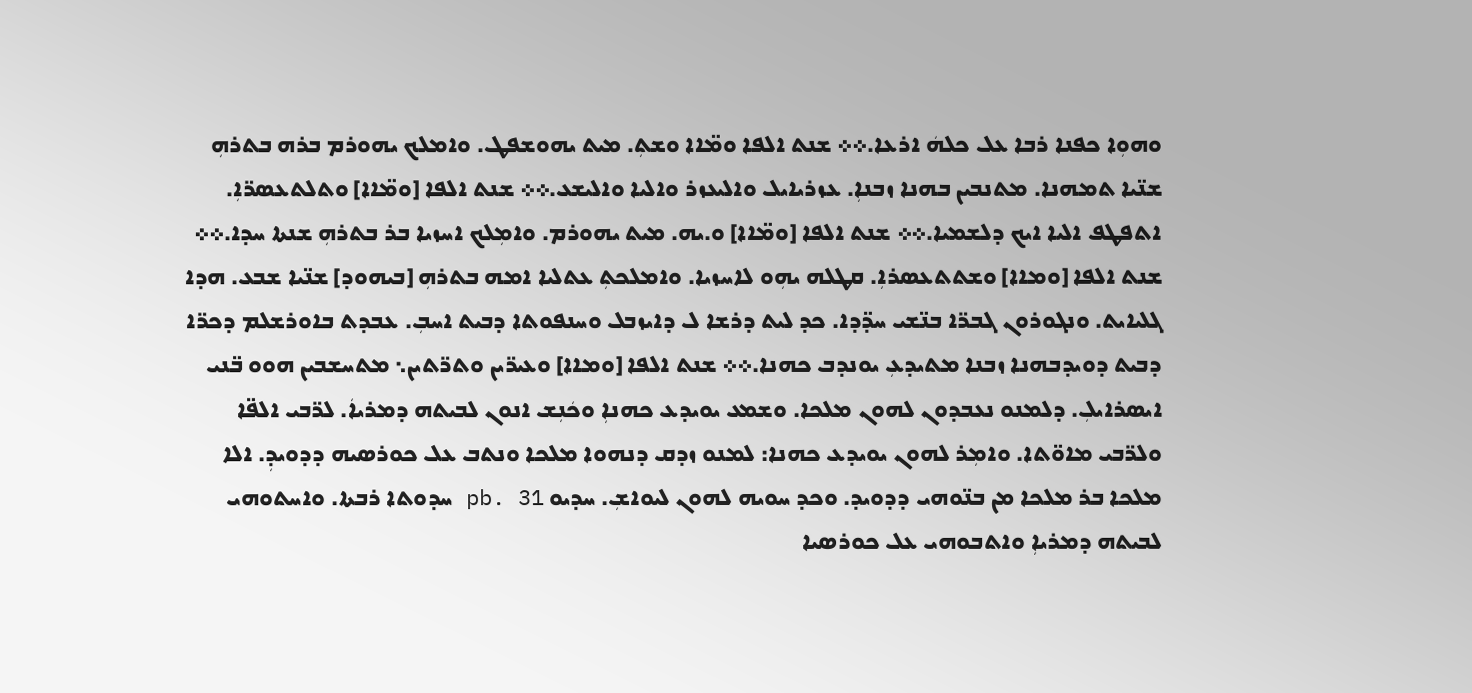ܘܗܘܼܐ ܟܦܢܐ ܪܒܐ ܥܠ ܟܠܗܿ ܐܪܥܐ.܀܀ ܫܢܬ ܐܠܦܐ ܘܡ̈ܐܐ ܘܫܬܼ. ܡܝܬ ܝܗܘܫܦܛ. ܘܐܡܠܟ ܝܗܘܪܡ ܒܪܗ ܒܬܪܗܼ ܫܢ̈ܝܐ ܬܡܗܢܐ. ܡܬܢܒܝܢ ܒܗܢܐ ܙܒܢܐܼ. ܥܙܪܝܐܝܠ ܘܐܠܝܥܙܪ ܘܐܠܝܐ ܘܐܠܝܫܥ.܀܀ ܫܢܬ ܐܠܦܐ [ܘܡ̈ܐܐ] ܘܬܠܬܥܣܪ̈ܐܼ. ܐܬܦܛܦ ܐܠܝܐ ܐܝܟ ܕܠܫܡܝܐ.܀܀ ܫܢܬ ܐܠܦܐ [ܘܡ̈ܐܐ] ܘ.ܝܗ. ܡܝܬ ܝܗܘܪܡ. ܘܐܡܼܠܟ ܐܚܙܝܐ ܒܪ ܒܬܪܗܼ ܫܢܬܐ ܚܕܐ.܀܀ ܫܢܬ ܐܠܦܐ [ܘܡܐܐ] ܘܫܬܬܥܣܪܐܼ. ܩܛܠܗ ܝܗܼܘ ܠܐܚܙܝܐ. ܘܐܡܠܟܬܼ ܥܬܠܝܐ ܐܡܗ ܒܬܪܗܼ [ܒܝܗܘܕ] ܫܢ̈ܝܐ ܫܒܥ. ܗܕܐ ܓܠܝܐܝܬ. ܘܢܓܘܪܘܢ ܓܒܪ̈ܐ ܒܢ̈ܫܝ ܚܕ̈ܕܐ. ܟܕ ܠܝܬ ܕܪܫܐ ܠ ܕܐܝܙܒܠ ܘܚܢܦܘܬܐ ܕܒܝܬ ܐܚܒܼ. ܥܒܕܬ ܒܐܘܪܫܠܡ ܕܟܪ̈ܐ ܕܒܝܬ ܕܘܝܕܒܗܢܐ ܙܒܢܐ ܡܬܝܕܥܼ ܝܘܢܕܒ ܟܗܢܐ.܀܀ ܫܢܬ ܐܠܦܐ [ܘܡܐܐ] ܘܥܝܪ̈ܝܢ ܘܬܪ̈ܬܝܢ܆ ܡܬܚܫܒܝܢ ܗܘܘ ܒ̈ܢܝ ܐܝܣܪܐܝܠܼ. ܕܠܡܢܘ ܢܥܒܕܘܢ ܠܗܘܢ ܡܠܟܐ. ܘܫܡܥ ܝܘܝܕܥ ܟܗܢܐܼ ܘܟܿܢܼܫ ܐܢܘܢ ܠܒܝܬܗ ܕܡܪܝܐܿ. ܠܪ̈ܒܝ ܐܠܦ̈ܐ ܘܠܪ̈ܒܝ ܡܐܘ̈ܬܐ. ܘܐܡܼܪ ܠܗܘܢ ܝܘܝܕܥ ܟܗܢܐ: ܠܡܢܘ ܙܕܩ ܕܢܗܘܐ ܡܠܟܐ ܘܢܬܒ ܥܠ ܟܘܪܣܝܗ ܕܕܘܝܕܼ. ܐܠܐ ܡܠܟܐ ܒܪ ܡܠܟܐ ܡܢ ܒܢ̈ܘܗܝ ܕܕܘܝܕ. ܘܟܕ ܚܘܝܗ ܠܗܘܢ ܠܝܘܐܫܼ. ܚܕܝܘ pb. 31 ܚܕܘܬܐ ܪܒܬܐ. ܘܐܚܬܘܗܝ ܠܒܝܬܗ ܕܡܪܝܐܼ ܘܐܬܒܘܗܝ ܥܠ ܟܘܪܣܝܐ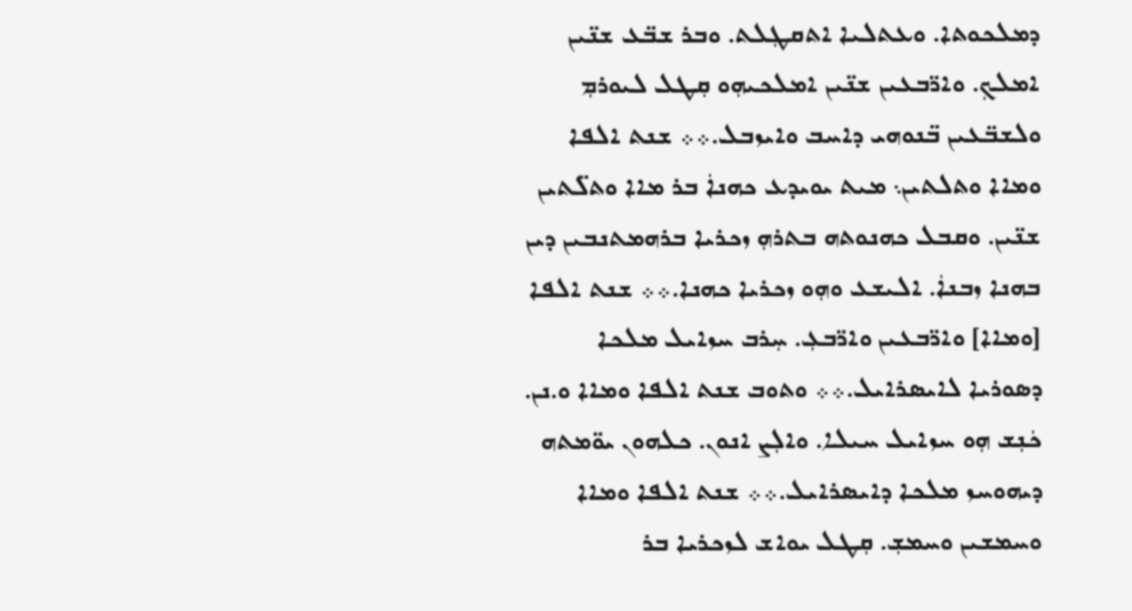ܕܡܠܟܘܬܐ. ܘܥܬܠܝܐ ܐܬܩܛܼܠܬ. ܘܒܪ ܫܒ̈ܥ ܫܢ̈ܝܢ ܐܡܠܟܼ. ܘܐܪ̈ܒܥܝܢ ܫܢ̈ܝܢ ܐܡܠܟܝܗܼܘ ܩܼܛܠ ܠܝܘܪܡܼ ܘܠܫܒ̈ܥܝܢ ܒ̈ܢܘܗܝ ܕܐܚܒ ܘܐܝܙܒܠ.܀܀ ܫܢܬ ܐܠܦܐ ܘܡܐܐ ܘܬܠܬܝܢ܆ ܡܝܬ ܝܘܝܕܥ ܟܗܢܐܿ ܒܪ ܡܐܐ ܘܬܠ̈ܬܝܢ ܫܢ̈ܝܢ. ܘܩܒܠ ܟܗܢܘܬܗ ܒܬܪܗܼ ܙܟܪܝܐ ܒܪܗܡܬܢܒܝܢ ܕܝܢ ܒܗܢܐ ܙܒܢܐܿ. ܐܠܝܫܥ ܘܗܼܘ ܙܟܪܝܐ ܟܗܢܐ.܀܀ ܫܢܬ ܐܠܦܐ [ܘܡܐܐ] ܘܐܪ̈ܒܥܝܢ ܘܐܪ̈ܒܥܼ. ܚܼܪܒ ܚܙܐܝܠ ܡܠܟܐ ܕܣܘܪܝܐ ܠܐܝܣܪܐܝܠ.܀܀ ܘܬܘܒ ܫܢܬ ܐܠܦܐ ܘܡܐܐ ܘ.ܢܢ. ܟܿܢܼܫ ܗܼܘ ܚܙܐܝܠ ܚܝܠܐ. ܘܐܠܼܨ ܐܢܘܢ. ܟܠܗܘܢ ܝܘ̈ܡܬܗ ܕܝܗܘܚܙ ܡܠܟܐ ܕܐܝܣܪܐܝܠ.܀܀ ܫܢܬ ܐܠܦܐ ܘܡܐܐ ܘܚܡܫܝܢ ܘܚܡܫܼ. ܩܼܛܠ ܝܘܐܫ ܠܙܟܪܝܐ ܒܪ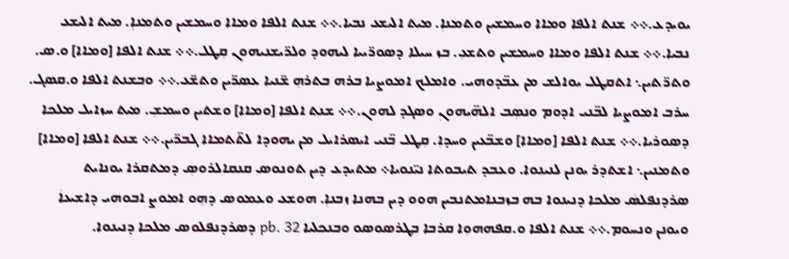ܝܘܝܕܥ.܀܀ ܫܢܬ ܐܠܦܐ ܘܡܐܐ ܘܚܡܫܝܢ ܘܬܡܢܐܼ. ܡܝܬ ܐܠܝܫܥ ܢܒܝܐ.܀܀ ܫܢܬ ܐܠܦܐ ܘܡܐܐ ܘܚܡܫܝܢ ܘܬܡܢܐܼ. ܡܝܬ ܐܠܝܫܥ ܢܒܝܐ.܀܀ ܫܢܬ ܐܠܦܐ ܘܡܐܐ ܘܚܡܫܝܢ ܘܬܫܥܼ. ܒܙ ܚܝܠܐ ܕܣܘܪ̈ܝܝܐ ܠܝܗܘܕ ܘܠܪ̈ܝܫܢܝܗܘܢ ܩܼܛܠ.܀܀ ܫܢܬ ܐܠܦܐ [ܘܡܐܐ] ܘ.ܣ. ܘܬܪ̈ܬܝܢ܆ ܐܬܩܛܠ ܝܘܐܠܫ ܡܢ ܥܒ̈ܕܘܗܝ. ܘܐܡܠܟ ܐܡܘܨܝܐ ܒܪܗ ܒܬܪܗܼ ܫ̈ܢܝܐ ܥܣܪ̈ܝܢ ܘܬܫ̈ܥ.܀܀ ܘܒܫܢܬ ܐܠܦܐ ܘ.ܩܣܓ. ܚܪܒ ܐܡܘܨܝܐ ܠܒ̈ܢܝ ܐܕܘܡ ܘܢܣܼܒ ܐܠܗ̈ܝܗܘܢܼ ܘܣܓܕ ܠܗܘܢ.܀܀ ܫܢܬ ܐܠܦܐ [ܘܡܐܐ] ܘܫܬܝܢ ܘܚܡܫܼ. ܡܝܬ ܚܙܐܝܠ ܡܠܟܐ ܕܣܘܪܝܐ.܀܀ ܫܢܬ ܐܠܦܐ [ܘܡܐܐ] ܘܫܒ̈ܥܝܢ ܘܚܕܐܼ. ܩܼܛܠ ܒ̈ܢܝ ܐܝܣܪܐܝܠ ܡܢ ܝܗܘܕܐ ܠܬ̈ܬܡܐܐ ܓܒܪ̈ܝܢ.܀܀ ܫܢܬ ܐܠܦܐ [ܘܡܐܐ] ܘܬܡܢܝܢ܆ ܐܫܬܕܪ ܝܘܢܢ ܠܢܝܢܘܐ. ܘܥܒܕ ܬܝܒܘܬܐ ܢܝ̈ܢܘܝܐ܀ ܡܬܝܕܥ ܕܝܢ ܬܘܢܘܣ ܩܢܩܐܠܪܘܣܼ ܕܡܬܩܪܐ ܝܘܢܐܝܬ ܣܪܕܢܦܠܣܿ ܡܠܟܐ ܕܢܝܢܘܐ ܒܗ ܒܙܒܢܐܡܬܢܒܝܢ ܗܘܘ ܕܝܢ ܒܗܢܐ ܙܒܢܐܼ. ܗܘܫܥ ܘܥܡܘܣ ܕܗܼܘ ܐܡܘܨ ܐܒܘܗܝ ܕܐܫܝܥܐܿ ܘܝܘܢܢ ܘܢܚܘܡ.܀܀ ܫܢܬ ܐܠܦܐ ܘ.ܩܦܗܗܘܼܐ ܩܪܒܐ ܒܛܪܣܘܣܘ ܘܒܢܟܠܝܐ pb. 32 ܕܣܪܕܢܦܠܘܣ ܡܠܟܐ ܕܢܝܢܘܐ.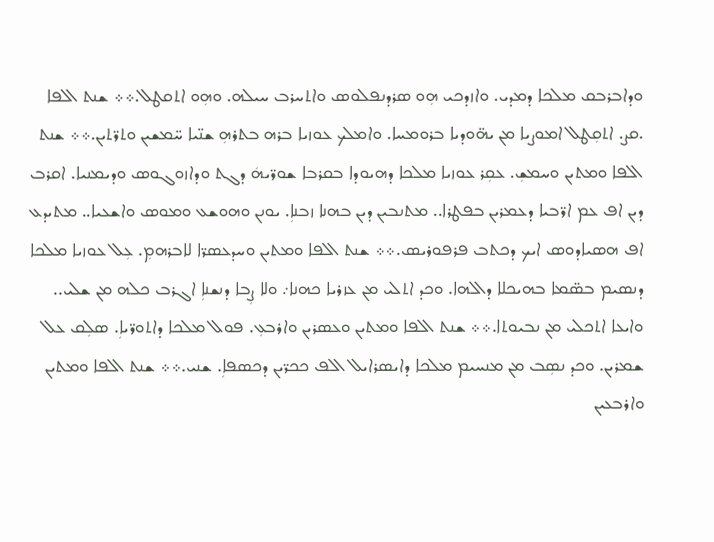ܘܕܐܒܪܒܩ ܡܠܟܐ ܕܡܕܝ. ܘܐܙܕܟܝ ܗܼܘ ܣܪܕܢܦܠܘܣ ܘܐܬܚܪܒ ܚܝܠܗ. ܘܗܼܘ ܐܬܩܛܠ.܀܀ ܫܢܬ ܐܠܦܐ .ܩܨ. ܐܬܩܼܛܠ ܐܡܘܨܝܐ ܡܢ ܝܗ̈ܘܕܝܐ ܒܪܘܡܚܐ. ܘܐܡܠܟ ܥܘܙܝܐ ܒܪܗ ܒܬܪܗܼ ܫܢ̈ܝܐ ܚ̈ܡܫܝܢ ܘܬܪ̈ܬܝܢ.܀܀ ܫܢܬ ܐܠܦܐ ܘܡܬܝܢ ܘܚܡܫܼ. ܥܩܼܪ ܥܘܙܝܐ ܡܠܟܐ ܕܗܝܘܕܐ ܒܩܪܒܐ ܫܘܪ̈ܝܗܿ ܕܓܬ ܘܕܐܙܘܓܘܣ ܘܕܝܡܢܝܐ. ܐܩܪܒ ܕܝܢ ܐܦ ܥܡ ܐܪ̈ܒܝܐ ܕܥܡܪܝܢ ܒܦܛܪܐ.. ܡܬܢܒܝܢ ܕܝܢ ܒܗܢܐ ܙܒܢܐܼ. ܝܘܢܢ ܘܗܘܫܥ ܘܡܘܣ ܘܐܫܥܝܐ.. ܡܬܝܕܥ ܐܦ ܗܣܝܐܕܘܣ ܐܝܟ ܕܟܬܒ ܦܪܦܘܪܝܣ.܀܀ ܫܢܬ ܐܠܦܐ ܘܡܬܝܢ ܘܚܕܥܣܪ̈ܐ ܠܐܒܪܗܡܼ. ܥܼܠ ܥܘܙܝܐ ܡܠܟܐ ܕܢܣܝܡ ܒܣ̈ܡܐ ܒܗܝܟܠܐ ܕܐܠܗܐ. ܘܟܕ ܐܬܠܝ ܡܢ ܥܙܪܝܐ ܟܗܢܐ܇ ܘܠܐ ܨܼܒܐ ܕܢܫܢܐܼ ܐܓܪܒ ܟܠܗ ܡܢ ܫܠܝ.. ܘܐܝܥܐ ܐܬܟܠܝ ܡܢ ܢܒܝܘܬܐ.܀܀ ܫܢܬ ܐܠܦܐ ܘܡܬܝܢ ܘܥܣܪܝܢ ܘܐܪܒܥܼ. ܦܘܠ ܡܠܟܐ ܕܐܬܘܪ̈ܝܐܼ. ܣܠܼܩ ܥܠ ܫܡܪܝܢ. ܘܟܕ ܢܣܼܒ ܡܢ ܡܢܚܝܡ ܡܠܟܐ ܕܐܝܣܪܐܝܠ ܐܠܦ ܟܟܪ̈ܝܢ ܕܟܣܦܐܼ. ܫܢܝ.܀܀ ܫܢܬ ܐܠܦܐ ܘܡܬܝܢ ܘܐܪܒܥܝܢ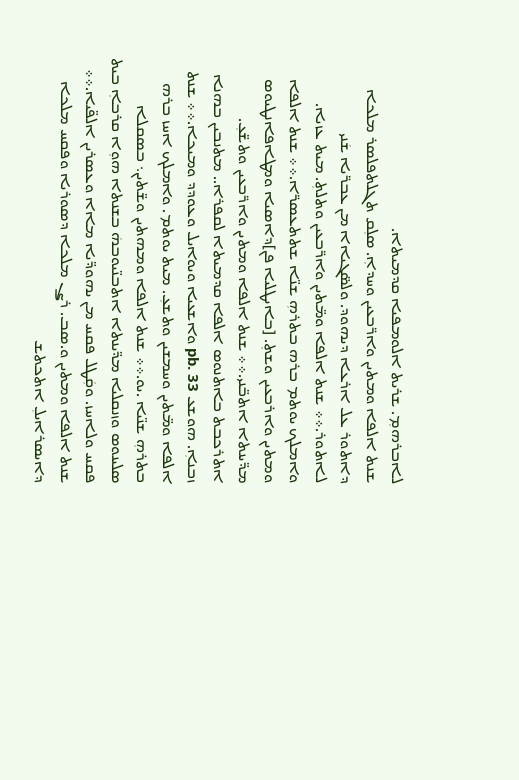ܠܐܒܪܗܡܼ. ܫܪܝܬ ܐܠܘܡܦܝܐ ܩܕܡܝܬܐ.
ܫܢܬ ܐܠܦܐ ܘܡܬܝܢ ܘܐܪ̈ܒܥܝܢ ܘܚܕܐܼ. ܣܠܼܩ ܬܓܠܬܦܠܣܪ ܡܠܟܐ ܕܐܬܘܪ ܥܠ ܐܪܥܐ ܕܝܗܘܕ. ܘܠܣ̈ܓܝܐܐ ܡܢ ܥܒܪ̈ܝܐ ܫܿܢܝ ܠܐܬܘܪ.܀܀ ܫܢܬ ܐܠܦܐ ܘܡ̈ܬܝܢ ܘܐܪ̈ܒܥܝܢ ܘܬܠܬܼ. ܡܝܬ ܥܙܝܐ. ܘܐܡܠܟ ܝܘܬܡ ܒܪܗ ܒܬܪܗܼ ܫܢ̈ܐ ܫܬܬܥܣܪ̈ܐ.܀܀ ܫܢܬ ܐܠܦܐ ܘܡܬܝܢ ܘܐܪܒܥܝܢ ܘܫܬܼ. [ܒܐܝܛܠܝܐ ܦܢ]ܕܐܣܝܐ ܘܡܛܐܦܐܢܛܝܘܣ ܡܕ̈ܝܢܬܐ ܐܬܒ̈ܢܝ.܀܀ ܫܢܬ ܐܠܦܐ ܘܡܬܝܢ ܘܐܪ̈ܒܥܝܢ ܘܬܫ̈ܥܼ. ܐܬܪܟܒܬ ܒܐܬܢܘܣ ܐܠܦܐ ܩܕܡܝܬܐ ܠܩܦܪܐ.. ܡܬܢܒܝܢ ܒܗܢܐ ܙܒܢܐܼ. ܗܘܫܥ pb. 33 ܘܐܫܥܝܐ ܘܝܘܐܝܠ ܘܥܘܕܕ ܘܡܝܟܐ.܀܀ ܫܢܬ ܐܠܦܐ ܘܡ̈ܬܝܢ ܘܚܡܫܝܢ ܘܬܫܥܼ. ܡܝܬ ܝܘܬܡ. ܘܐܡܠܟ ܐܚܙ ܒܪܗ ܒܬܪܗܼ ܫܢ̈ܝܐ .ܝܘ.܀܀ ܫܢܬ ܐܠܦܐ ܘܡܗܬܝܢ ܘܫ̈ܬܝܢ܆ ܒܣܩܠܐ ܣܠܝܢܘܣ ܘܙܢܩܠܝܐ ܡܕ̈ܝܢܬܐ ܐܬܒܢ̈ܝܘܒܗܿ ܒܫܢܬܐ ܗܘܼܐ ܩܪܒܐܼ ܒܝܬ ܦܩܚ ܘܠܐܚܙ. ܘܩܼܿܛܠ ܦܩܚ ܡܢ ܝܗܘܕ̈ܝܐ ܡܐܐ ܘܥܣܪܝܢ ܐܠܦ̈ܝܐ.܀܀ ܫܢܬ ܐܠܦܐ ܘܡܬܝܢ ܘ.ܣܒ. ܪܨܢ ܡܠܟܐ ܕܣܘܪܝܐ ܘܦܩܚ ܡܠܟܐ ܕܐܝܣܪܐܝܠܼ ܐܬܟܬܫ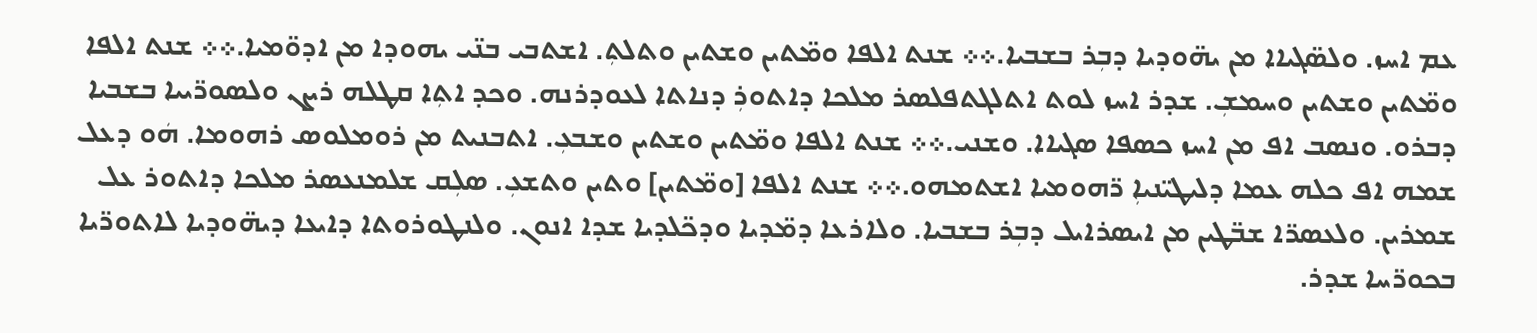ܥܡ ܐܚܙ. ܘܠܣ̈ܓܝܐܐ ܡܢ ܝܗ̈ܘܕܝܐ ܕܒܼܪ ܒܫܒܝܐ.܀܀ ܫܢܬ ܐܠܦܐ ܘܡ̈ܬܝܢ ܘܫܬܝܢ ܘܬܠܬܼ. ܐܫܬܒܝ ܒܢ̈ܝ ܝܗܘܕܐ ܡܢ ܐܕܘ̈ܡܝܐ.܀܀ ܫܢܬ ܐܠܦܐ ܘܡ̈ܬܝܢ ܘܫܬܝܢ ܘܚܡܫܼ. ܫܕܪ ܐܚܙ ܠܘܬ ܐܬܠܓܬܦܠܣܪ ܡܠܟܐ ܕܐܬܘܪܼ ܕܢܐܬܐ ܠܥܘܕܪܢܗ. ܘܟܕ ܐܬܼܐ ܩܛܠܗ ܪܨܢ ܘܠܣܘܪ̈ܝܝܐ ܒܫܒܝܐ ܕܒܪܘ. ܘܢܣܒ ܐܦ ܡܢ ܐܚܙ ܟܣܦܐ ܣܓܝܐܐ. ܘܫܢܝ.܀܀ ܫܢܬ ܐܠܦܐ ܘܡ̈ܬܝܢ ܘܫܬܝܢ ܘܫܒܥܼ. ܐܬܒܢܝܬ ܡܢ ܪܘܡܠܘܣ ܪܗܘܡܐ. ܗܿܘ ܕܥܠ ܫܡܗ ܐܦ ܟܠܗ ܥܡܐ ܕܠܝܛܝ̈ܢܝܐܼ ܪ̈ܗܘܡܝܐ ܐܫܬܡܗܘ.܀܀ ܫܢܬ ܐܠܦܐ [ܘܡ̈ܬܝܢ] ܘܬܝܢ ܘܬܫܥܼ. ܣܠܼܩ ܫܠܡܢܥܣܪ ܡܠܟܐ ܕܐܬܘܪ ܥܠ ܫܡܪܝܢ. ܘܠܥܣܪ̈ܐ ܫܒ̈ܛܝܢ ܡܢ ܐܝܣܪܐܝܠ ܕܒܼܪ ܒܫܒܝܐ. ܘܠܐܪܥܐ ܕܡ̈ܕܝܐ ܘܕܟ̈ܠܕܝܐ ܫܕܐ ܐܢܘܢ. ܘܠܢܛܘܪܘܬܐ ܕܐܝܥܐ ܕܝܗ̈ܘܕܝܐ ܠܐܬܘܪ̈ܝܐ ܒܟܘܪ̈ܚܐ ܫܕܪ.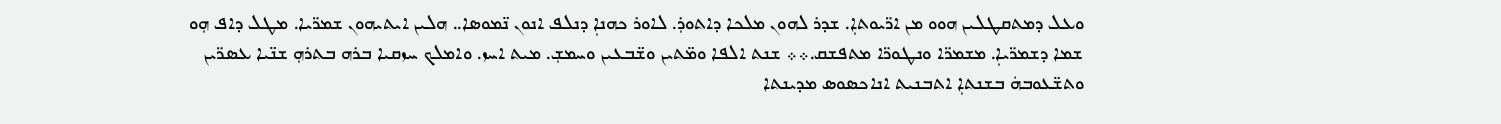ܘܥܠ ܕܡܬܩܛܠܝܢ ܗܘܘ ܡܢ ܐܪ̈ܝܘܬܐܼ. ܫܕܪ ܠܗܘܢ ܡܠܟܐ ܕܐܬܘܪܼ. ܠܐܘܪ ܟܗܢܐܼ ܕܢܠܦ ܐܢܘܢ ܢ̈ܡܘܣܐ.. ܗܠܝܢ ܐܝܬܝܗܘܢ ܫܡܪ̈ܝܐ. ܡܛܠ ܕܐܦ ܗܼܘ ܫܡܐ ܕܫܡܪ̈ܝܐܼ. ܡܫܡܪ̈ܐ ܘܢܛܘܪ̈ܐ ܡܬܦܫܩ.܀܀ ܫܢܬ ܐܠܦܐ ܘܡ̈ܬܝܢ ܘܫ̈ܒܥܝܢ ܘܚܡܫܼ. ܡܝܬ ܐܚܙ. ܘܐܡܠܟ ܚܙܩܝܐ ܒܪܗ ܒܬܪܗܼ ܫܢ̈ܝܐ ܥܣܪ̈ܝܢ ܘܬܫ̈ܥܘܒܗܿ ܒܫܢܬܐܼ ܐܬܒܢܝܬ ܐܢܐܟܣܘܣ ܡܕܝܢܬܐ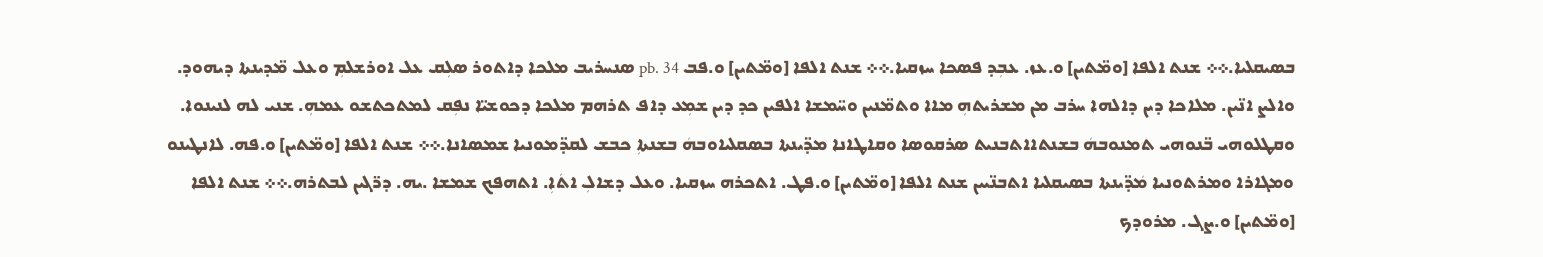ܒܣܝܩܠܝܐ.܀܀ ܫܢܬ ܐܠܦܐ [ܘܡ̈ܬܝܢ] ܘ.ܥܙ. ܥܒܼܕ ܦܣܟܐ ܚܙܩܝܐ.܀܀ ܫܢܬ ܐܠܦܐ [ܘܡ̈ܬܝܢ] ܘ.ܦܒ pb. 34 ܣܢܚܪܝܒ ܡܠܟܐ ܕܐܬܘܪ ܣܠܼܩ ܥܠ ܐܘܪܫܠܡܼ ܘܥܠ ܡ̈ܕܝܢܬܐ ܕܝܗܘܕ. ܘܐܠܨ ܐܢ̈ܝܢ. ܡܠܐܟܐ ܕܝܢ ܕܐܠܗܐ ܚܪܒ ܡܢ ܡܫܪܝܬܗܼ ܡܐܐ ܘܬܡ̈ܢܝܢ ܘܚ̈ܡܫܐ ܐܠܦܝܢ ܟܕ ܕܝܢ ܫܡܼܥ ܕܐܦ ܬܪܗܡ ܡܠܟܐ ܕܟܘܫܝ̈ܐ ܢܦܼܩ ܠܡܬܟܬܫܘ ܥܡܗܼ. ܫܢܝ ܠܗ ܠܢܝܢܘܐ. ܘܩܛܠܘܗܝ ܒ̈ܢܘܗܝ ܬܡܢܘܒܗܿ ܒܫܢܬܐܐܬܒܢܝܬ ܣܪܩܘܣܐ ܘܩܐܛܐܢܐ ܡܕ̈ܝܢܬܐ ܒܣܩܠܝܐܘܒܗܿ ܒܫܢܬܐܼ ܟܒܫ ܠܩܕ̈ܡܘܢܝܐ ܫܡܣܐܢܐ.܀܀ ܫܢܬ ܐܠܦܐ [ܘܡ̈ܬܝܢ] ܘ.ܦܗ. ܠܐܢܛܝܢܘ ܘܡܓܐܪܐ ܘܡܪܬܘܢܝܐ ܡܿܕ̈ܝܢܬܐ ܒܣܝܩܠܝܐ ܐܬܒܢ̈ܝܝܢ ܫܢܬ ܐܠܦܐ [ܘܡ̈ܬܝܢ] ܘ.ܦܛ. ܐܬܟܪܗ ܚܙܩܝܐ. ܘܥܠ ܕܫܐܠܼ ܐܬܿܐܼ. ܐܬܗܦܟ ܫܡܫܐ .ܝܗ. ܕܪ̈ܓܝܢ ܠܒܬܪܗ.܀܀ ܫܢܬ ܐܠܦܐ [ܘܡ̈ܬܝܢ] ܘ.ܨܓ. ܡܪܘܕܟ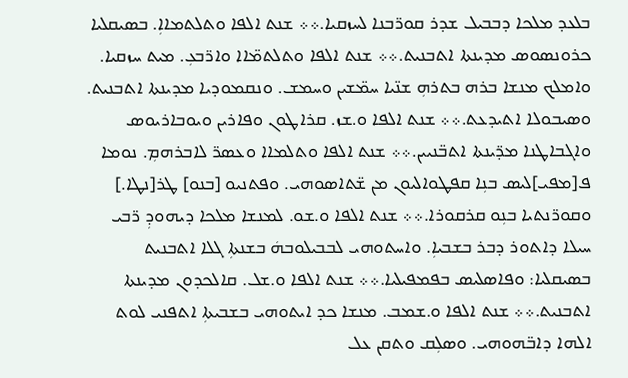ܒܠܥܕ ܡܠܟܐ ܕܒܒܝܠ ܫܕܪ ܩܘܪ̈ܒܢܐ ܠܚܙܩܝܐ.܀܀ ܫܢܬ ܐܠܦܐ ܘܬܠܬܡܐܐܼ. ܒܣܝܩܠܝܐ ܟܪܘܢܣܘܣ ܡܕܝܢܬܐ ܐܬܒܢܝܬ.܀܀ ܫܢܬ ܐܠܦܐ ܘܬܠܬܡ̈ܐܐ ܘܐܪ̈ܒܥܼ. ܡܝܬ ܚܙܩܝܐ. ܘܐܡܠܟ ܡܢܫܐ ܒܪܗ ܒܬܪܗܼ ܫܢ̈ܝܐ ܚܡ̈ܫܝܢ ܘܚܡܫ. ܘܢܩܡܘܕܝܐ ܡܕܝܢܬܐ ܐܬܒܢܝܬ. ܘܣܝܒܘܠܐ ܐܬܝܕܥܬ.܀܀ ܫܢܬ ܐܠܦܐ ܘ.ܫܙ. ܩܪܐܛܘܢ ܘܦܐܪܝܢ ܘܝܘܒܐܪܝܘܣ ܘܐܓܒܐܛܢܐ ܡܕ̈ܝܢܬܐ ܐܬܒ̈ܢܝܝܢ.܀܀ ܫܢܬ ܐܠܦܐ ܘܬܠܡܐܐ ܘܥܣܪ̈ ܠܐܒܪܗܡܼ. ܢܘܡܐ ܦ[ܡܦܝ]ܠܝܣ ܒܢܼܐ ܩܦܛܘܐܠܝܘܢ ܡܢ ܫ̈ܬܐܣܘܗܝ. ܘܦܬܢܝܘ [ܒܢܘ] ܛܪ[ܢܛܐ.] ܘܩܘܪ̈ܢܬܝܐ ܒܢܼܘ ܩܪܩܘܪܐ.܀܀ ܫܢܬ ܐܠܦܐ ܘ.ܫܘ. ܠܡܢܫܐ ܡܠܟܐ ܕܝܗܘܕܼ ܪ̈ܒܝ ܚܝܠܐ ܕܐܬܘܪ ܕܒܪ ܒܫܒܝܐܼ. ܘܐܚܬܘܗܝ ܠܒܒܝܠܘܒܗܿ ܒܫܢܬܐܼ ܓܠܐ ܐܬܒܢܝܬ ܒܣܝܩܠܝܐ: ܘܦܐܣܠܝܣ ܒܦܡܦܝܠܝܐ.܀܀ ܫܢܬ ܐܠܦܐ ܘ.ܫܠ. ܩܐܠܟܕܘܢ ܡܕܝܢܬܐ ܐܬܒܢܝܬ.܀܀ ܫܢܬ ܐܠܦܐ ܘ.ܫܡܒ. ܡܢܫܐ ܟܕ ܐܝܬܘܗܝ ܒܫܒܝܬܐܼ ܐܬܦܢܝ ܠܘܬ ܐܠܗܐ ܕܐܒ̈ܗܘܗܝ. ܘܣܠܼܩ ܘܬܩܢ ܥܠ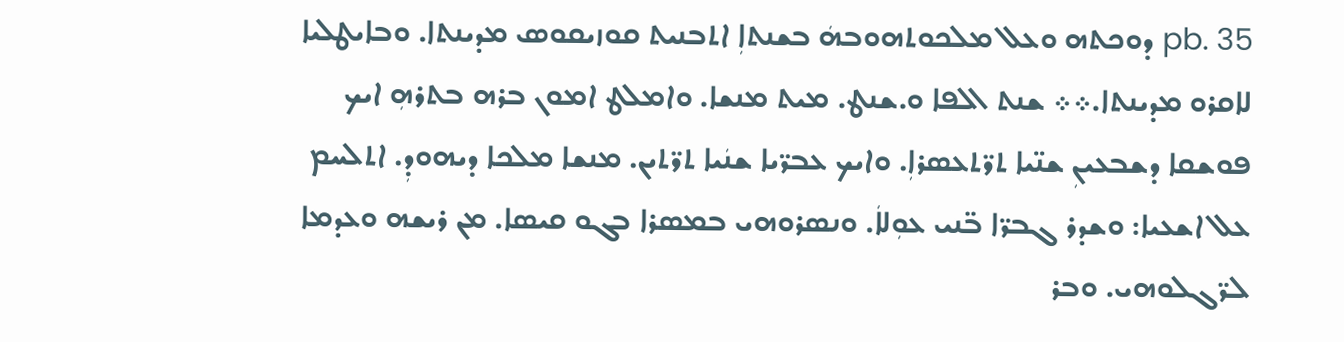pb. 35 ܕܘܟܬܗ ܘܥܠ ܡܠܟܘܬܗܘܒܗܿ ܒܫܢܬܐܼ ܐܬܒܢܝܬ ܩܘܙܝܩܘܣ ܡܕܝܢܬܐ. ܘܒܐܝܛܠܝܐ ܠܐܩܪܘ ܡܕܝܢܬܐ.܀܀ ܫܢܬ ܐܠܦܐ ܘ.ܫܢܛ. ܡܝܬ ܡܢܫܐ. ܘܐܡܠܛ ܐܡܘܢ ܒܪܗ ܒܬܪܗܼ ܐܝܟ ܦܘܫܩܐ ܕܫܒܥܝܢܼ ܫܢ̈ܝܐ ܬܪ̈ܬܥܣܪܐܼ. ܘܐܝܟ ܥܒܪ̈ܝܐ ܫܢܿܝܐ ܬܪ̈ܬܝܢ. ܡܢܫܐ ܡܠܟܐ ܕܝܗܘܕܼ. ܐܬܠܚܡ ܥܠ ܐܫܥܝܐ: ܘܫܕܪ ܓܒܪ̈ܐ ܒ̈ܢܝ ܥܘܼܠܐܿ. ܘܢܣܪܘܗܝ ܒܡܣܪܐ ܒܓܘ ܩܝܣܐ. ܡܢ ܪܝܫܗ ܘܥܕܡܐ ܠܪ̈ܓܠܘܗܝ. ܘܒܪ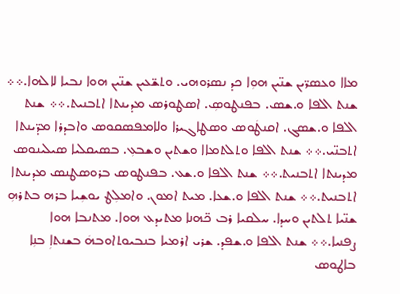ܡܐܐ ܘܥܣܪ̈ܝܢ ܫܢ̈ܝܢ ܗܘܼܐ ܟܕ ܢܣܪܘܗܝ. ܘܬܫ̈ܥܝܢ ܫܢ̈ܝܢ ܗܘܐ ܢܒܝܐ ܠܐܠܗܐ.܀܀ ܫܢܬ ܐܠܦܐ ܘ.ܫܣ. ܒܦܢܛܘܣܼ. ܐܣܛܘܪܣ ܡܕܝܢܬܐ ܐܬܒܢܝܬ.܀܀ ܫܢܬ ܐܠܦܐ ܘ.ܫܣܓ. ܐܩܢܛܿܘܣ ܘܣܛܐܓܝܪܐ ܘܠܐܡܦܣܩܘܣ ܘܐܒܕܪܐ ܡܕ̈ܝܢܬܐ ܐܬܒܢ̈ܝ.܀܀ ܫܢܬ ܐܠܦܐ ܘܬܠܬܡܐܐ ܘܫܬܝܢ ܘܫܒܥܼ. ܒܣܝܩܠܝܐ ܣܝܠܝܢܘܣ ܡܕܝܢܬܐ ܐܬܒܢܝܬ.܀܀ ܫܢܬ ܐܠܦܐ ܘ.ܫܥ. ܒܦܢܛܘܣ ܒܪܘܣܛܢܣ ܡܕܝܢܬܐ ܐܬܒܢܝܬ.܀܀ ܫܢܬ ܐܠܦܐ ܘ.ܫܥܐ. ܡܝܬ ܐܡܘܢ. ܘܐܡܠܼܛ ܝܘܫܼܝܐ ܒܪܗ ܒܬܪܗܼ ܫܢ̈ܝܐ ܬܠܬܝܢ ܘܚܕܐ. ܚܠܩܝܐ ܪܒ ܟ̈ܗܢܐ ܡܬܝܕܥ ܗܘܐ. ܡܬܢܒܐ ܗܘܐ ܨܦܢܝܐ.܀܀ ܫܢܬ ܐܠܦܐ ܘ.ܫܦܕ. ܫܪܝ ܐܪܡܝܐ ܒܢܒܝܘܬܐܘܒܗܿ ܒܫܢܬܐܼ ܒܢܼܐ ܒܐܛܘܣ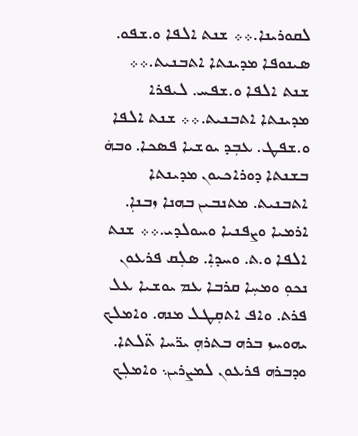ܠܩܘܪܝܢܐ.܀܀ ܫܢܬ ܐܠܦܐ ܘ.ܫܦܘ. ܣܝܢܘܦܐ ܡܕܝܢܬܐ ܐܬܒܢܝܬ.܀܀ ܫܢܬ ܐܠܦܐ ܘ.ܫܦܚ. ܠܝܦܪܐ ܡܕܝܢܬܐ ܐܬܒܢܝܬ.܀܀ ܫܢܬ ܐܠܦܐ ܘ.ܫܦܛ. ܥܒܼܕ ܝܘܫܝܐ ܦܣܟܐ. ܘܒܗܿ ܒܫܢܬܐ ܕܘܪܐܟܝܘܢ ܡܕܝܢܬܐ ܐܬܒܢܝܬ. ܡܬܢܒܝܢ ܒܗܢܐ ܙܒܢܐܼ. ܐܪܡܝܐ ܘܨܦܢܝܐ ܘܚܘܠܕܝ.܀܀ ܫܢܬ ܐܠܦܐ ܘ.ܬ. ܘܚܕܐܼ. ܣܠܼܩ ܦܪܥܘܢ ܢܟܘܼ ܘܡܚܼܐ ܩܪܒܐ ܥܡ ܝܘܫܝܐ ܥܠ ܦܪܬ. ܘܐܦ ܐܬܩܼܛܠ ܡܢܗ. ܘܐܡܠܟ ܝܗܘܚܙ ܒܪܗ ܒܬܪܗܼ ܝܪ̈ܚܐ ܬ̈ܠܬܐ. ܘܕܒܪܗ ܦܪܥܘܢ ܠܡܨܪܝܢ܆ ܘܐܡܠܼܟ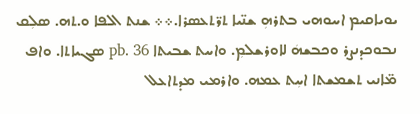ܝܘܝܐܩܝܡ ܐܚܘܗܝ ܒܬܪܗܼ ܫܢ̈ܝܐ ܬܪ̈ܬܥܣܪܐ.܀܀ ܫܢܬ ܐܠܦܐ ܘ.ܬܗ. ܣܠܼܩ ܢܒܘܟܕܢܨܪ ܘܟܒܫܗܿ ܠܐܘܪܫܠܡܼ. ܘܐܚܬ ܫܒܝܬܐ pb. 36 ܣܓܝܐܬܐ. ܘܐܦ ܡ̈ܐܢܝ ܬܫܡܫܬܐ ܐܚܼܬ ܥܡܗ. ܘܐܪܡܝ ܡܕܬܐܥܠ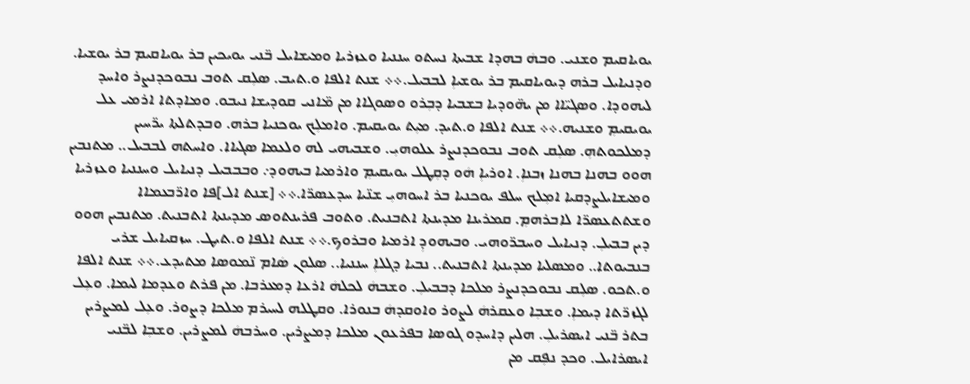ܝܘܝܐܩܝܡ ܘܫܢܝ. ܘܒܗܿ ܒܗܕܐ ܫܒܝܬܐ ܢܚܬܘ ܚܢܢܝܐ ܘܥܙܪܝܐ ܘܡܝܫܐܝܠ ܒ̈ܢܝ ܝܘܝܟܝܢ ܒܪ ܝܘܝܐܩܝܡ ܒܪ ܝܘܫܝܐ. ܘܕܢܝܐܝܠ ܒܪܗ ܕܝܘܝܐܩܝܡ ܒܪ ܝܘܫܝܐܼ ܠܒܒܝܠ.܀܀ ܫܢܬ ܐܠܦܐ ܘ.ܬܝܒ. ܣܠܼܩ ܬܘܒ ܢܒܘܟܕܢܨܪ ܘܐܚܕ ܠܝܗܘܕܐ. ܘܣܓܝ̈ܐܐ ܡܢ ܝܗ̈ܘܕܝܐ ܒܫܒܝܐ ܕܒܼܪܘ ܘܣܘܓܐܐ ܡܢ ܡ̈ܐܢܝ ܩܘܕܝܫܐ ܢܝܒܘ. ܘܡܐܕܬܐ ܐܪܡܝ ܥܠ ܝܘܝܩܝܡܼ ܘܫܢܝܗ.܀܀ ܫܢܬ ܐܠܦܐ ܘ.ܬܝܕ. ܡܝܼܬ ܝܘܝܩܝܡ. ܘܐܡܠܼܟ ܝܘܟܢܝܐ ܒܪܗ. ܘܒܕܬܠܬܐ ܝܪ̈ܚܝܢ ܕܡܠܟܘܬܗܼ. ܣܠܼܩ ܬܘܒ ܢܒܘܟܕܢܨܪ ܥܠܘܗܝܼ. ܘܫܒܝܗܝ ܠܗ ܘܠܥܡܐ ܣܓܝܐܐ. ܘܐܚܬܗ ܠܒܒܝܠ.. ܡܬܢܒܝܢ ܗܘܘ ܒܗܢܐ ܒܗܢܐ ܙܒܢܐܼ. ܐܘܪܝܐܼ ܗܿܘ ܕܩܼܛܠ ܝܘܝܩܝܡܼ ܘܐܪܡܝܐ ܒܝܗܘܕ܇ ܘܒܒܒܝܠ ܕܢܝܐܝܠ ܘܚܢܢܝܐ ܘܥܙܪܝܐ ܘܡܝܫܐܝܠܨܕܩܝܐ ܐܡܼܠܟ ܚܠܦ ܝܘܟܢܝܐ ܒܪ ܐܚܘܗܝܼ ܫܢ̈ܝܐ ܚܕܥܣܪ̈ܐ.܀܀ [ܫܢܬ ܐܠ]ܦܐ ܘܐܪ̈ܒܥܡܐܐ ܘܫܬܬܥܣܪ̈ܐ ܠܐܒܪܗܡܼ. ܩܡܪܝܢܐ ܡܕܝܢܬܐ ܐܬܒܢܝܬ. ܘܬܘܒ ܦܪܝܢܬܘܣ ܡܕܝܢܬܐ ܐܬܒܢܝܬ. ܡܬܢܒܝܢ ܗܘܘ ܕܝܢ ܒܒܝܠܼ. ܕܢܝܐܝܠ ܘܚܒܪ̈ܘܗܝ. ܘܒܝܗܘܕܼ ܐܪܡܝܐ ܘܒܪܘܟ.܀܀ ܫܢܬ ܐܠܦܐ ܘ.ܬܝܛ. ܚܙܩܝܐܝܠ ܫܪܝ ܒܢܒܝܘܬܐ.. ܘܡܣܠܝܐ ܡܕܝܢܬܐ ܐܬܒܢܝܬ.. ܢܒܝܐ ܕܓܠܐܼ ܚܢܢܝܐ.. ܣܠܘܢ ܣܿܐܡ ܢ̈ܡܘܣܐ ܡܬܝܕܥ.܀܀ ܫܢܬ ܐܠܦܐ ܘ.ܬܟܘ. ܣܠܼܩ ܢܒܘܟܕܢܨܪ ܡܠܟܐ ܕܒܒܝܠܼ. ܘܫܒܗܿ ܠܟܠܗܿ ܐܪܥܐ ܕܡܥܪܒܐ. ܡܢ ܦܪܬ ܘܥܕܡܐ ܠܝܡܐ. ܘܥܼܠ ܠܓܙܪ̈ܬܐ ܕܝܡܐܼ. ܘܫܒܼܐ ܘܥܩܪܗܿ ܠܨܘܪ ܘܐܘܩܕܗܿ ܒܢܘܪܐ. ܘܩܛܠܗ ܠܚܝܪܡ ܡܠܟܐ ܕܨܘܪ. ܘܥܼܠ ܠܡܨܪܝܢ ܒܬܪ ܒ̈ܢܝ ܐܝܣܪܝܠܼ. ܗܠܝܢ ܕܐܚܕܘ ܓܘܣܐ ܒܦܪܥܘܢ ܡܠܟܐ ܕܡܨܪܝܢ. ܘܚܪܒܗܿ ܠܡܨܪܝܢ. ܘܫܒܼܐ ܠܒ̈ܢܝ ܐܝܣܪܐܝܠ. ܘܟܕ ܢܦܼܩ ܡܢ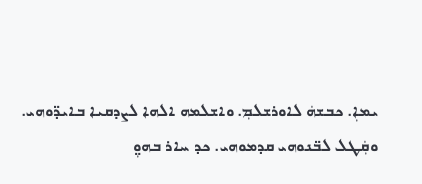ܝܡܐܼ. ܟܒܫܗܿ ܠܐܘܪܫܠܡܼ. ܘܐܫܠܡܗ ܐܠܗܐ ܠܨܕܩܝܐ ܒܐܝܕ̈ܘܗܝ. ܘܩܼܿܛܠ ܠܒ̈ܢܘܗܝ ܩܕܡܘܗܝ. ܟܕ ܚܐܪ ܒܗܘ̤ܼ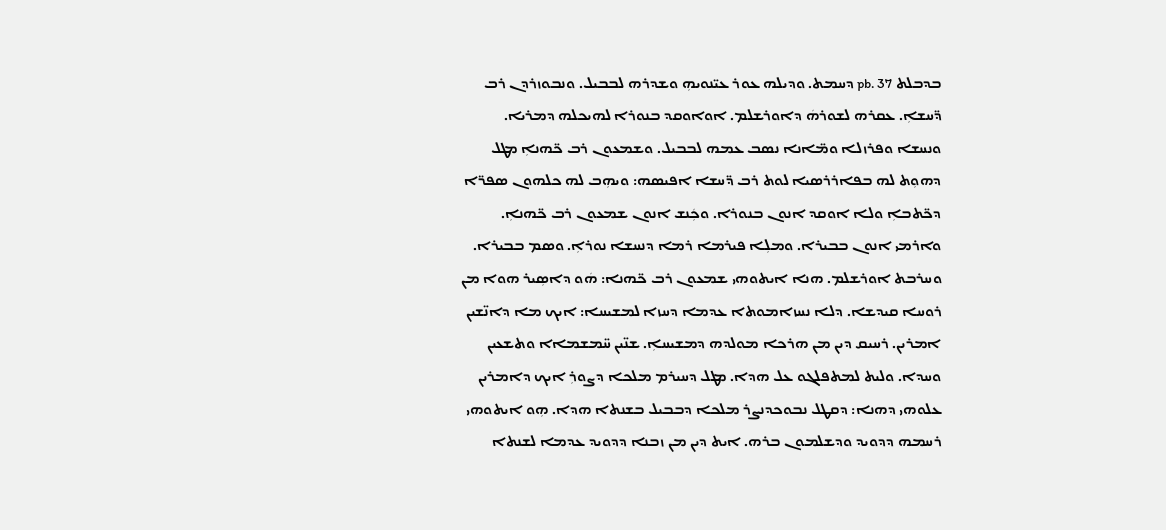ܒܕܒܠܬ pb. 37 ܕܚܡܬ. ܘܕܝܠܗ ܥܘܪ ܥܝ̈ܢܘܝܗܼ ܘܫܕܪܗ ܠܒܒܝܠ. ܘܢܒܘܙܪܕܢ ܪܒ ܕ̈ܚܫܐܼ. ܥܩܪܗ ܠܫܘܪܗܿ ܕܐܘܪܫܠܡ. ܐܘܐܘܩܕ ܒܢܘܪܐ ܠܗܝܟܠܗ ܕܡܪܝܐ. ܘܢܚܫܐ ܘܦܪܙܠܐ ܘܡ̈ܐܢܐ ܢܣܒ ܥܡܗ ܠܒܒܝܠ. ܘܫܡܥܘܢ ܪܒ ܟ̈ܗܢܐܼ ܡܛܠ ܕܗܘܼܬ ܠܗ ܒܦܐܪܪܣܝܐ ܠܘܬ ܪܒ ܕ̈ܚܫܐ ܐܦܝܣܗ: ܘܝܗܼܒ ܠܗ ܟܠܗܘܢ ܣܦܪ̈ܐ ܕܟ̈ܬܒܐܼ ܘܠܐ ܐܘܩܕ ܐܢܘܢ ܒܢܘܪܐ. ܘܟܼܿܢܫ ܐܢܘܢ ܫܡܥܘܢ ܪܒ ܟ̈ܗܢܐܼ. ܘܐܪܡܝ ܐܢܘܢ ܒܒܝܪܐ. ܘܡܠܼܐ ܦܝܪܡܐ ܪܡܐ ܕܢܚܫܐ ܢܘܪܐܼ. ܘܣܡ ܒܒܝܪܐ. ܘܚܪܒܬ ܐܘܪܫܠܡ. ܗܢܐ ܐܝܬܘܗܝ ܫܡܥܘܢ ܪܒ ܟ̈ܗܢܐ: ܗܿܘ ܕܐܣܼܝܪ ܗܘܐ ܡܢ ܪܘܚܐ ܩܝܕܫܐ. ܕܠܐ ܢܚܙܐܡܘܬܐ ܥܕܡܐ ܕܚܙܐ ܠܡܫܝܚܐ: ܐܝܟ ܡܐ ܕܐܢ̈ܫܝܢ ܐܡܪܝܢ. ܪܚܝܩ ܕܝܢ ܡܢ ܗܪܟܐ ܡܘܠܕܗ ܕܡܫܝܚܐܼ. ܫܢ̈ܝܢ ܚ̈ܡܫܡܐܐ ܘܬܫܥܝܢ ܘܚܕܐ. ܘܠܝܬ ܠܡܬܦܠܓܘ ܥܠ ܗܕܐ. ܡܛܠ ܕܚܝܪܡ ܡܠܟܐ ܕܨܘܪܼ ܐܝܟ ܕܐܡܪܝܢ ܥܠܘܗܝ ܕܗܢܐ: ܕܩܛܠ ܢܒܘܟܕܢܨܪ ܡܠܟܐ ܕܒܒܝܠ ܒܫܢܬܐ ܗܕܐ. ܗܼܘ ܐܝܬܘܗܝ ܪܚܡܗ ܕܕܘܝܕ ܘܕܫܠܡܘܢ ܒܪܗ. ܐܝܬ ܕܝܢ ܡܢ ܙܒܢܐ ܕܕܘܝܕ ܥܕܡܐ ܠܫܢܬܐ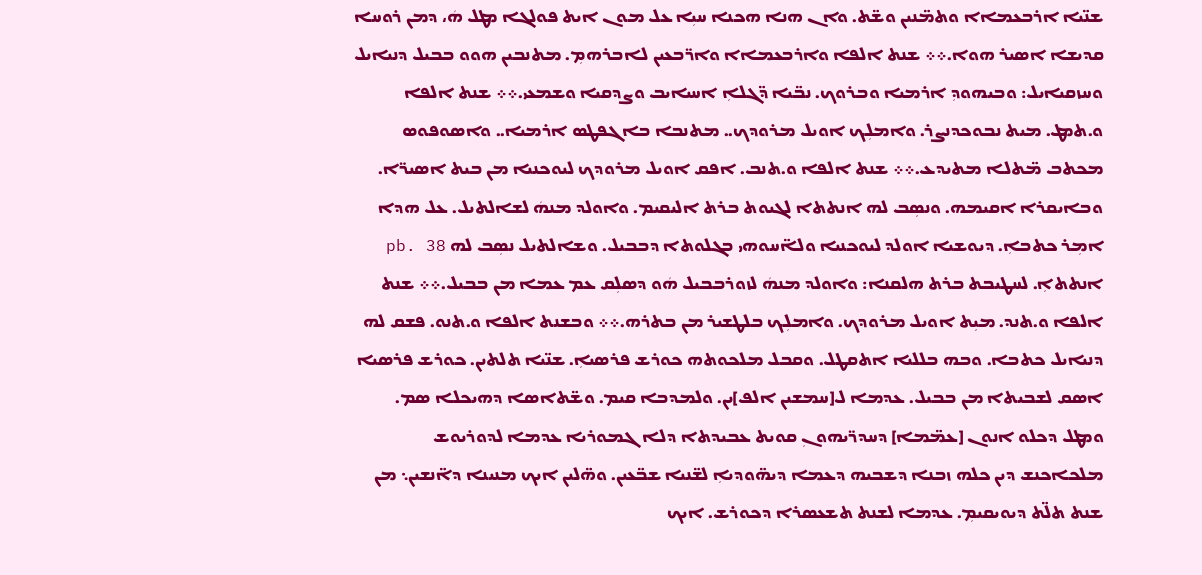ܫܢ̈ܝܐ ܐܪܒܥܡܐܐ ܘܬܡ̈ܢܝܢ ܘܫ̈ܬ. ܘܐܢ ܗܢܐ ܗܟܢܐ ܚܝܼܐ ܥܠ ܡܘܢ ܐܝܬ ܦܘܠܓܐ ܡܛܠ ܗܿ، ܕܡܢ ܪܘܚܐ ܩܕܝܫܐ ܐܣܝܪ ܗܘܐ.܀܀ ܫܢܬ ܐܠܦܐ ܘܐܪܒܥܡܐܐ ܘܐܪ̈ܒܥܝܢ ܠܐܒܪܗܡܼ. ܡܬܢܒܝܢ ܗܘܘ ܒܒܝܠ ܕܢܝܐܝܠ ܘܚܙܩܝܐܝܠ: ܘܒܝܗܘܕܼ ܐܪܡܝܐ ܘܒܪܘܟ. ܢܒ̈ܝܐ ܕ̈ܓܠܐܼ ܐܚܝܐܝܒ ܘܨܕܩܝܐ ܘܫܡܥܝ.܀܀ ܫܢܬ ܐܠܦܐ ܘ.ܬܡܛ. ܡܝܬ ܢܒܘܟܕܢܨܪ. ܘܐܡܠܼܟ ܐܘܝܠ ܡܪܘܕܟ.. ܡܬܢܒܐ ܒܐܓܦܛܣ ܐܪܡܝܐ.. ܘܐܣܘܦܘܣ ܡܟܬܒ ܡ̈ܬܠܐ ܡܬܝܕܥ.܀܀ ܫܢܬ ܐܠܦܐ ܘ.ܬܢܒ. ܐܦܩ ܐܘܝܠ ܡܪܘܕܟ ܠܝܘܟܢܝܐ ܡܢ ܒܝܬ ܐܣܝܪ̈ܐ. ܘܒܐܝܩܪܐ ܐܩܝܡܗ. ܘܢܣܼܒ ܠܗ ܐܢܬܬܐ ܠܓܝܘܬ ܒܪܬ ܐܠܝܩܝܡ. ܘܐܘܠܕ ܡܢܗܿ ܠܫܐܠܬܝܠ. ܥܠ ܗܕܐ ܐܡܼܪ ܟܬܒܐܼ. ܕܝܘܫܝܐ ܐܘܠܕ ܠܝܘܟܢܝܐ ܘܠܐ̈ܚܘܗܝ ܒܓܠܘܬܐ ܕܒܒܝܠ. ܘܫܐܠܬܝܠ ܢܣܼܒ ܠܗ pb. 38 ܐܢܬܬܐܼ. ܠܚܛܝܒܬ ܒܪܬ ܗܠܩܢܐ: ܘܐܘܠܕ ܡܢܗܿ ܠܙܘܪܒܒܝܠ ܗܿܘ ܕܣܠܼܩ ܥܡ ܥܡܐ ܡܢ ܒܒܝܠ.܀܀ ܫܢܬ ܐܠܦܐ ܘ.ܬܢܕ. ܡܝܼܬ ܐܘܝܠ ܡܪܘܕܟ. ܘܐܡܠܼܟ ܒܠܛܫܝܪ ܡܢ ܒܬܪܗ.܀܀ ܘܒܫܢܬ ܐܠܦܐ ܘ.ܬܢܘ. ܦܫܩ ܠܗ ܕܢܝܐܝܠ ܟܬܒܐ. ܘܒܗ ܒܠܠܝܐ ܐܬܩܛܠ. ܘܩܒܠ ܡܠܟܘܬܗ ܟܘܪܫ ܦܪܣܝܐܼ. ܫܢ̈ܝܐ ܬܠܬܝܢ. ܟܘܪܫ ܦܪܣܝܐ ܐܣܩ ܠܫܒܝܬܐ ܡܢ ܒܒܝܠ. ܥܕܡܐ ܠ[ܚܡܫܝܢ ܐܠܦ]ܝܢ. ܘܠܡܕܒܐ ܩܝܡ. ܘܫ̈ܬܐܣܐ ܕܗܝܟܠܐ ܣܡ. ܘܡܛܠ ܕܟܠܘ ܐܢܘܢ [ܥܡ̈ܡܐ] ܕܚܕܪ̈ܝܗܘܢܼ ܩܘܝܬ ܥܒܝܕܬܐ ܕܠܐ ܓܡܘܪܝܐ ܥܕܡܐ ܠܕܘܪܝܘܫ ܡܠܟܐܟܢܫ ܕܝܢ ܟܠܗ ܙܒܢܐ ܕܫܒܝܗ ܕܥܡܐ ܕܝܗ̈ܘܕܝܐܼ ܠܫ̈ܢܝܐ ܫܒ̈ܥܝܢ. ܘܗ̈ܠܝܢ ܐܝܟ ܡܢܝܢܐ ܕܐ̈ܢܫܝܢ܆ ܡܢ ܫܢܬ ܬܠ̈ܬ ܕܝܘܝܩܝܡܼ. ܥܕܡܐ ܠܫܢܬ ܬܫܥܣܪܐ ܕܟܘܪܫ. ܐܝܟ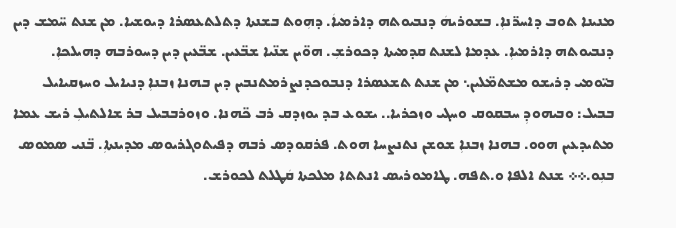ܡܢܝܢܐ ܬܘܒ ܕܐܚܪ̈ܢܐܼ. ܒܫܘܪܝܗܿ ܕܢܒܝܘܬܗ ܕܐܪܡܝܐܿ. ܕܗܼܘܬ ܒܫܢܬܐ ܕܬܠܬܥܣܪܐ ܕܝܘܫܝܐ. ܡܢ ܫܢܬ ܚ̈ܡܫ ܕܝܢ ܕܢܒܝܘܬܗ ܕܐܪܡܝܐܼ. ܥܕܡܐ ܠܫܢܬ ܩܕܡܝܬܐ ܕܟܘܪܫܼ. ܗܘ̈ܝܢ ܫܢ̈ܝܐ ܫܒ̈ܥܝܢ. ܫܒ̈ܥܝܢ ܕܝܢ ܕܚܘܪܒܗ ܕܗܝܠܟܐܼ. ܒܝ̈ܘܡܝ ܕܪܝܫܘ ܡܫܬܡ̈ܠܝܢ܆ ܡܢ ܫܢܬ ܬܫܥܣܪܐ ܕܢܒܘܟܕܢܨܪܡܬܢܒܝܢ ܕܝܢ ܒܗܢܐ ܙܒܢܐܼ ܕܢܝܐܝܠ ܘܚܙܩܝܐܝܠ ܒܒܝܠ: ܘܒܝܗܘܕܼ ܚܒܩܘܩ ܘܚܓܝ ܘܙܟܪܝܐ.. ܝܫܘܥ ܒܕ ܝܘܙܕܩ ܪܒ ܟ̈ܗܢܐ. ܘܙܘܪܒܒܝܠ ܒܪ ܫܐܠܬܝܠܼ ܪܝܫ ܥܡܐ ܡܬܝܕܥܝܢ ܗܘܘ. ܒܗܢܐ ܙܒܢܐܼ ܫܘܫܢ ܢܬܢܨܚܐ ܗܘܬ. ܦܪܩܘܕܣ ܪܒܗ ܕܦܝܬܘܓܪܝܘܣ ܡܕܝܢܬܐܼ. ܒ̈ܢܝ ܣܡܘܣ ܒܢܼܘ.܀܀ ܫܢܬ ܐܠܦܐ ܘ.ܬܦܗ. ܛܐܡܘܪܝܣ ܐܢܬܬܐ ܡܠܟܬܐ ܩܿܛܠܬ ܠܟܘܪܫ.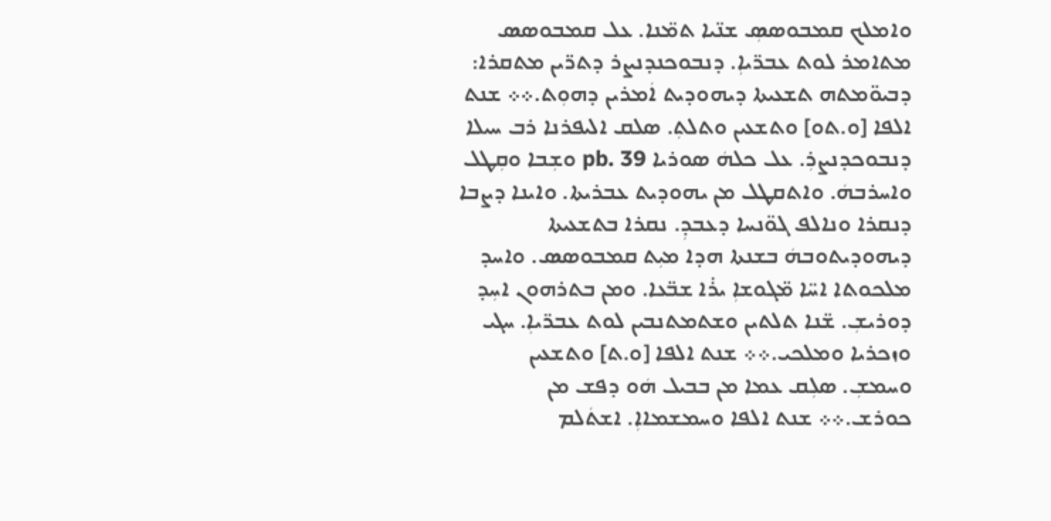ܘܐܡܠܟ ܩܡܒܘܣܣܼ ܫܢ̈ܝܐ ܬܡ̈ܢܐ. ܥܠ ܩܡܒܘܣܣ ܡܬܐܡܪ ܠܘܬ ܥܒܪ̈ܝܐܼ. ܕܢܒܘܟܢܕܢܨܪ ܕܬܪ̈ܝܢ ܡܬܩܪܐ: ܕܒܝܘ̈ܡܬܗ ܬܫܥܝܬܐ ܕܝܗܘܕܝܬ ܐܿܡܪܝܢ ܕܗܘܼܬ.܀܀ ܫܢܬ ܐܠܦܐ [ܘ.ܬܘ] ܘܬܫܥܝܢ ܘܬܠܬܼ. ܣܠܩ ܐܠܝܦܪܢܐ ܪܒ ܚܝܠܐ ܕܢܒܘܟܕܢܨܪܼ. ܥܠ ܟܠܗܿ ܣܘܪܝܐ pb. 39 ܘܫܼܒܐ ܘܩܼܛܠ ܘܐܚܪܒܗܿ. ܘܐܬܩܛܠ ܡܢ ܝܗܘܕܝܬ ܥܒܪܝܬܐ. ܘܐܝܢܐ ܕܨܒܐ ܕܢܩܪܐ ܘܢܐܠܦ ܓܘ̈ܢܚܐ ܕܥܒܕܼ. ܢܩܪܐ ܒܬܫܥܝܬܐ ܕܝܗܘܕܝܬܘܒܗܿ ܒܫܢܬܐ ܗܕܐ ܡܝܼܬ ܩܡܒܘܣܣ. ܘܐܚܕ ܡܠܟܘܬܐ ܐܚ̈ܐ ܡ̈ܓܘܫܐܼ ܝܪ̇ܐ ܫܒ̈ܥܐ. ܘܡܢ ܒܬܪܗܘܢ ܐܚܼܕ ܕܘܪܝܫܼ. ܫ̈ܢܐ ܬܠܬܝܢ ܘܫܬܡܬܢܒܝܢ ܠܘܬ ܥܒܪ̈ܝܐܼ. ܚܓܝ ܘܙܟܪܝܐ ܘܡܠܟܝ.܀܀ ܫܢܬ ܐܠܦܐ [ܘ.ܬ] ܘܬܫܥܝܢ ܘܚܡܫܼ. ܣܠܼܩ ܥܡܐ ܡܢ ܒܒܝܠ ܗܿܘ ܕܦܫ ܡܢ ܟܘܪܫ.܀܀ ܫܢܬ ܐܠܦܐ ܘܚܡܫܡܐܐܼ. ܐܫܬܿܠܡ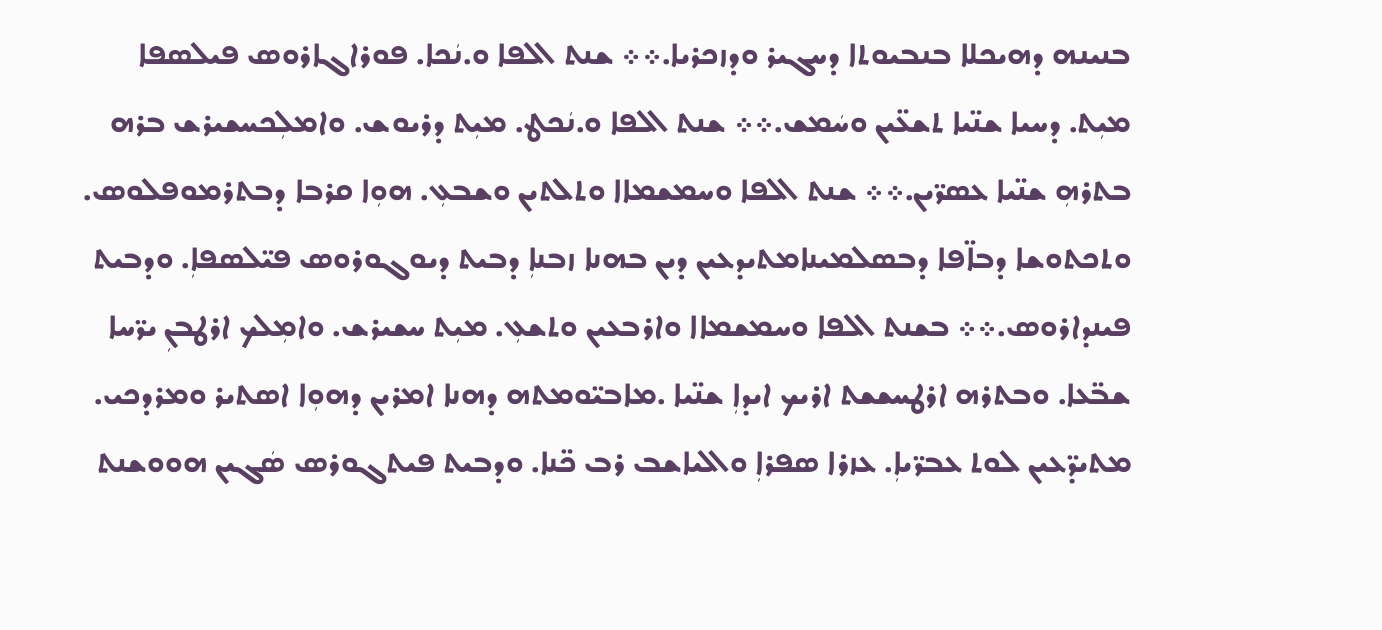ܒܢܝܢܗ ܕܗܝܟܠܐ ܒܢܒܝܘܬܐ ܕܚܓܝܪ ܘܕܙܟܪܝܐ.܀܀ ܫܢܬ ܐܠܦܐ ܘ.ܢܿܟܐ. ܦܘܪܐܓܐܪܘܣ ܦܝܠܣܦܐ ܡܝܼܬ. ܕܚܝܐ ܫܢ̈ܝܐ ܬܫܥ̈ܝܢ ܘܚܿܡܫ.܀܀ ܫܢܬ ܐܠܦܐ ܘ.ܢܿܟܛ. ܡܝܼܬ ܕܪܝܘܫ. ܘܐܡܠܼܟܚܫܝܪܫ ܒܪܗ ܒܬܪܗܼ ܫܢ̈ܝܐ ܥܣܪ̈ܝܢ.܀܀ ܫܢܬ ܐܠܦܐ ܘܚܡܫܡܐܐ ܘܬܠܬܝܢ ܘܫܒܥܼ. ܗܘܼܐ ܩܪܒܐ ܕܒܬܪܡܘܦܠܘܣ. ܘܬܟܬܘܫܐ ܕܒܐ̈ܦܐ ܕܒܣܠܡܝܢܐܡܬܝܕܥܝܢ ܕܝܢ ܒܗܢܐ ܙܒܢܐܼ ܕܒܝܬ ܕܝܘܓܘܪܘܣ ܦܝ̈ܠܣܦܐܼ. ܘܕܒܝܬ ܦܝܢܕܐܪܘܣ.܀܀ ܒܫܢܬ ܐܠܦܐ ܘܚܡܫܡܐܐ ܘܐܪܒܥܝܢ ܘܬܫܥܼ. ܡܝܼܬ ܚܫܝܪܫ. ܘܐܡܼܠܟ ܐܪܛܒܢܼ ܝܪ̈ܚܐ ܫܒ̈ܥܐ. ܘܒܬܪܗ ܐܪܛܚܫܫܬ ܐܪܝܟ ܐܝܕܐܼ ܫܢ̈ܝܐ .ܡܐܒܝ̈ܘܡܬܗ ܕܗܢܐ ܐܡܪܝܢ ܕܗܘܼܐ ܐܣܬܝܪ ܘܡܪܕܟܝ. ܡܬܝܕ̈ܥܝܢ ܠܘܬ ܥܒܪ̈ܝܐܼ. ܥܙܪܐ ܣܦܪܐܼ ܘܐܠܝܐܫܒ ܪܒ ܟ̈ܢܐ. ܘܕܒܝܬ ܦܝܬܓܘܪܣ ܣܿܓܝܢ ܗܘܘܫܢܬ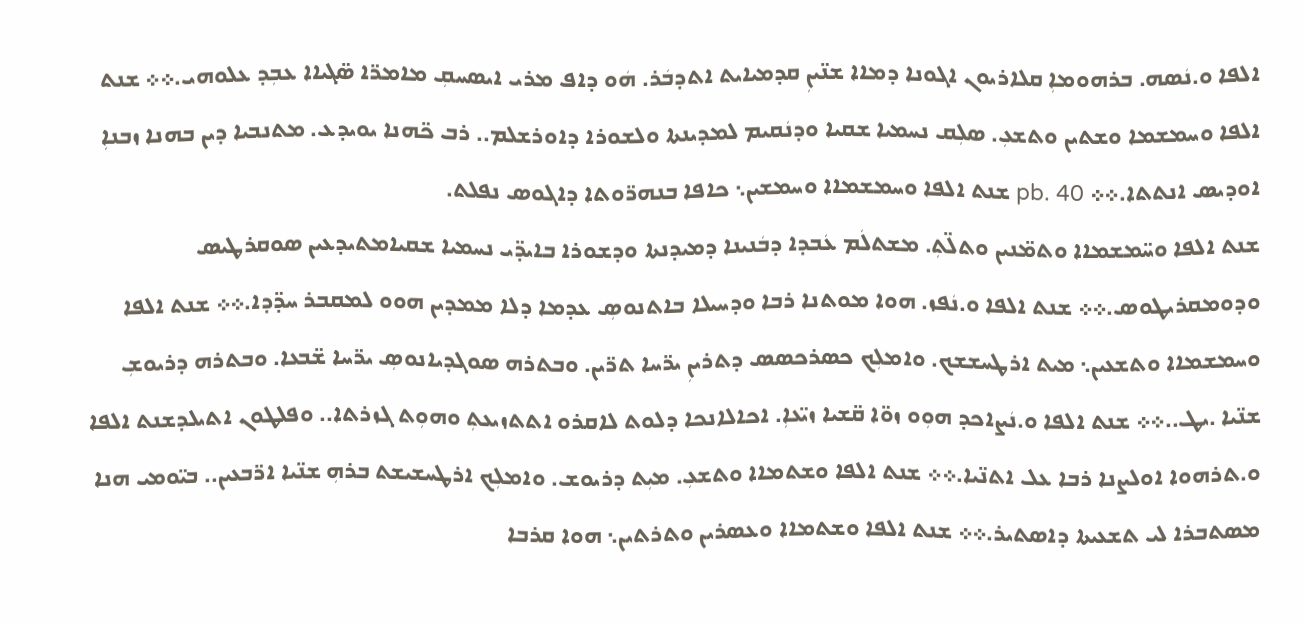ܐܠܦܐ ܘ.ܢܿܣܗ. ܒܪܗܘܡܐܼ ܩܠܐܪܝܘܢ ܐܓܘܢܐ ܕܡܐܐ ܫܢ̈ܝܢܼ ܩܕܡܝܐܝܬ ܐܬܕܒܿܪ. ܗܿܘ ܕܐܦ ܡܪܝ ܐܝܣܚܩܼ ܡܐܡܪ̈ܐ ܣ̈ܓܝܐܐ ܥܒܼܕ ܥܠܘܗܝ.܀܀ ܫܢܬ ܐܠܦܐ ܘܚܡܫܡܐ ܘܫܬܝܢ ܘܬܫܥܼ. ܣܠܼܩ ܢܚܡܝܐ ܫܩܝܐ ܘܕܢܿܩܝܡ ܠܡܕܝܢܬܐ ܘܠܫܘܪܐ ܕܐܘܪܫܠܡ.. ܪܒ ܟ̈ܗܢܐ ܝܘܝܕܥ. ܡܬܢܒܝܐ ܕܝܢ ܒܗܢܐ ܙܒܢܐܼ ܐܘܕܝܣ ܐܢܬܬܐ.܀܀ pb. 40 ܫܢܬ ܐܠܦܐ ܘܚܡܫܡܐܐ ܘܚܡܫܝܢ܆ ܟܐܦܐ ܒܢܗܪ̈ܘܬܐ ܕܐܓܘܣ ܢܦܠܬ.
ܫܢܬ ܐܠܦܐ ܘܚ̈ܡܫܡܐܐ ܘܬܡ̈ܢܝܢ ܘܬܠ̈ܬܼ. ܡܫܬܠܿܡ ܥܿܒܕܐ ܕܒܿܢܝܢܐ ܕܡܝܕܢܬܐ ܘܕܫܘܪܐ ܒܐܝܕ̈ܝ ܢܚܡܝܐ ܫܩܝܐܡܬܝܕܥܝܢ ܣܘܩܪܛܝܣ ܘܕܘܡܩܪܝܛܘܣ.܀܀ ܫܢܬ ܐܠܦܐ ܘ.ܢܿܦܙ. ܗܘܐ ܡܘܬܢܐ ܪܒܐ ܘܕܚܝܠܐ ܒܐܬܢܘܣܼ ܥܕܡܐ ܕܠܐ ܡܡܕܝܢ ܗܘܘ ܠܡܩܒܪ ܚܕ̈ܕܐ.܀܀ ܫܢܬ ܐܠܦܐ ܘܚܡܫܡܐܐ ܘܬܫܥܝܢ܆ ܡܝܬ ܐܪܛܚܫܫܟ. ܘܐܡܠܼܟ ܟܣܪܟܣܣ ܕܬܪܝܢܼ ܝܪ̈ܚܐ ܬܪ̈ܝܢ. ܘܒܬܪܗ ܣܘܓܕܝܐܢܘܣܼ ܝܪ̈ܚܐ ܫ̈ܒܥܐ. ܘܒܬܪܗ ܕܪܝܘܫܼ ܫܢ̈ܝܐ .ܝܛ..܀܀ ܫܢܬ ܐܠܦܐ ܘ.ܢܿܨܐܟܕ ܗܘܼܘ ܙܘ̈ܐ ܩ̈ܫܝܐ ܙܝ̈ܥܐܼ. ܐܟܐܠܐܢܟܐ ܕܠܘܬ ܠܐܩܪܘ ܐܬܬܙܝܥܬܼ ܘܗܘܼܬ ܓܙܪܬܐ.. ܘܦܠܛܘܢ ܐܬܝܠܕܫܢܬ ܐܠܦܐ ܘ.ܬܪܗܘܐ ܐܘܠܨܢܐ ܪܒܐ ܥܠ ܐܬܢ̈ܝܐ.܀܀ ܫܢܬ ܐܠܦܐ ܘܫܬܡܐܐ ܘܬܫܥܼ. ܡܝܼܬ ܕܪܝܘܫ. ܘܐܡܠܼܟ ܐܪܛܚܫܝܫܬ ܒܪܗܼ ܫܢ̈ܝܐ ܐܪ̈ܒܥܝܢ.. ܒܝ̈ܘܡܝ ܗܢܐ ܡܣܬܒܪܐ ܠܝ ܬܫܥܝܬܐ ܕܐܣܬܝܪ.܀܀ ܫܢܬ ܐܠܦܐ ܘܫܬܡܐܐ ܘܥܣܪܝܢ ܘܬܪܬܝܢ܆ ܗܘܐ ܩܪܒܐ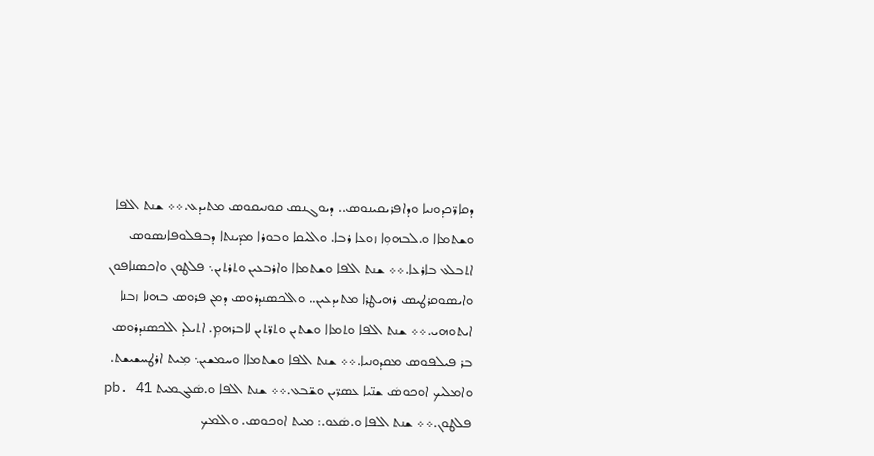ܕܩܐܪ̈ܟܕܘܢܝܐ ܘܕܐܦܪܝܩܝܢܘܣ.. ܕܝܘܓܢܣ ܩܘܢܝܩܘܣ ܡܬܝܕܥ.܀܀ ܫܢܬ ܐܠܦܐ ܘܫܬܡܐܐ ܘ.ܠܒܗܘܼܐ ܙܘܥܐ ܪܒܐ. ܘܐܠܝܩܐ ܘܒܘܪܐ ܡܕ̈ܝܢܬܐ ܕܒܦܠܘܦܐܢܣܘܣ ܐܬܒܠܥ ܒܐܪܥܐ.܀܀ ܫܢܬ ܐܠܦܐ ܘܫܬܡܐܐ ܘܐܪܒܥܝܢ ܘܬܪܬܝܢ܆ ܦܠܛܘܢ ܘܐܟܣܢܐܦܘܢ ܘܐܝܣܘܩܪܛܝܣ ܪܗܝܛܪܐ ܡܬܝܕܥܝܢ.. ܘܐܠܟܣܢܕܪܘܣ ܕܡܢ ܦܪܘܣ ܒܗܢܐ ܙܒܢܐ ܐܝܬܘܗܝ.܀܀ ܫܢܬ ܐܠܦܐ ܘܬܡܐܐ ܘܫܬܝܢ ܘܬܪ̈ܬܝܢ ܠܐܒܪܗܡܼ. ܐܬܝܠܕ ܐܠܟܣܢܕܪܘܣ ܒܪ ܦܝܠܦܘܣ ܡܩܕܘܢܝܐ.܀܀ ܫܢܬ ܐܠܦܐ ܘܫܬܡܐܐ ܘܚܡܫܝܢ܆ ܡܼܝܬ ܐܪܛܚܫܝܫܬ. ܘܐܡܠܝܟ ܐܘܟܘܣܿ ܫܢ̈ܝܐ ܥܣܪ̈ܝܢ ܘܫ̈ܒܥ.܀܀ ܫܢܬ ܐܠܦܐ ܘ.ܣܿܥܓܡܝܬ pb. 41 ܦܠܛܘܢ.܀܀ ܫܢܬ ܐܠܦܐ ܘ.ܣܿܥܘ.: ܡܝܬ ܐܘܟܘܣ. ܘܐܠܡܟ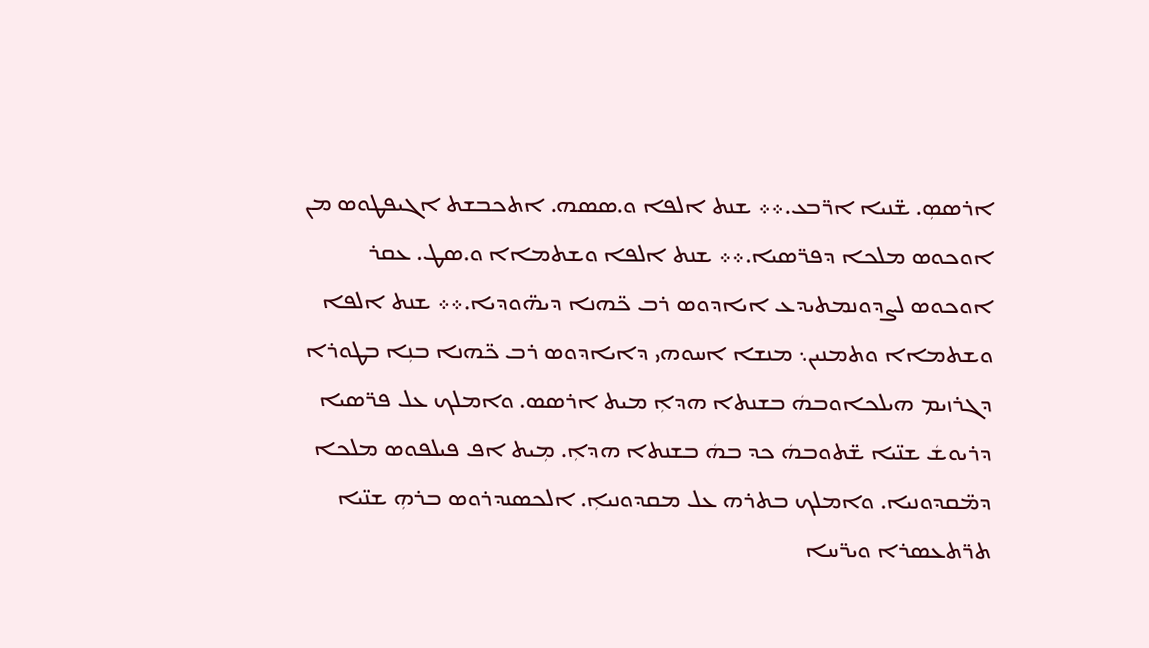ܐܪܣܣܼ. ܫ̈ܢܝܐ ܐܪ̈ܒܥ.܀܀ ܫܢܬ ܐܠܦܐ ܘ.ܣܣܗ. ܐܬܟܒܫܬ ܐܓܝܦܛܘܣ ܡܢ ܐܘܟܘܣ ܡܠܟܐ ܕܦܪ̈ܣܝܐ.܀܀ ܫܢܬ ܐܠܦܐ ܘܫܬܡܐܐ ܘ.ܣܛ. ܥܩܪ ܐܘܟܘܣ ܠܨܕܘܢܡܬܝܕܥ ܐܝܐܕܘܣ ܪܒ ܟ̈ܗܢܐ ܕܝܗ̈ܘܕܝܐ.܀܀ ܫܢܬ ܐܠܦܐ ܘܫܬܡܐܐ ܘܬܡܢܝܢ܆ ܡܢܫܐ ܐܚܘܗܝ ܕܐܝܐܕܘܣ ܪܒ ܟ̈ܗܢܐ ܒܢܼܐ ܒܛܘܪܐ ܕܓܪܙܝܡ ܗܝܠܟܐܘܒܗܿ ܒܫܢܬܐ ܗܕܐܼ ܡܝܬ ܐܪܣܣ. ܘܐܡܠܟ ܥܠ ܦܪ̈ܣܝܐ ܕܪܝܘܫܿ ܫܢ̈ܝܐ ܫ̈ܬܘܒܗܿ ܟܕ ܒܗܿ ܒܫܢܬܐ ܗܕܐܼ. ܡܼܝܬ ܐܦ ܦܝܠܦܘܣ ܡܠܟܐ ܕܡ̈ܩܕܘܢܝܐ. ܘܐܡܠܟ ܒܬܪܗ ܥܠ ܡܩܕܘܢܝܐܼ. ܐܠܟܣܢܕܪܘܣ ܒܪܗܼ ܫܢ̈ܝܐ ܬܪ̈ܬܥܣܪܐ ܘܝܪ̈ܚܐ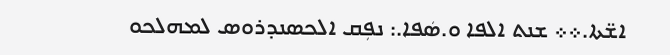ܐܫ̈ܬܐ.܀܀ ܫܢܬ ܐܠܦܐ ܘ.ܣܿܦܐ.: ܢܦܼܩ ܐܠܟܣܢܕܪܘܣ ܠܡܗܠܟܘ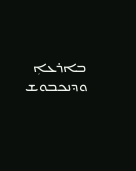ܒܐܪܥܐܼ ܘܕܢܟܒܘܫ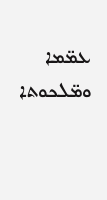ܥܡ̈ܡܐ ܘܡ̈ܠܟܘܬܐ